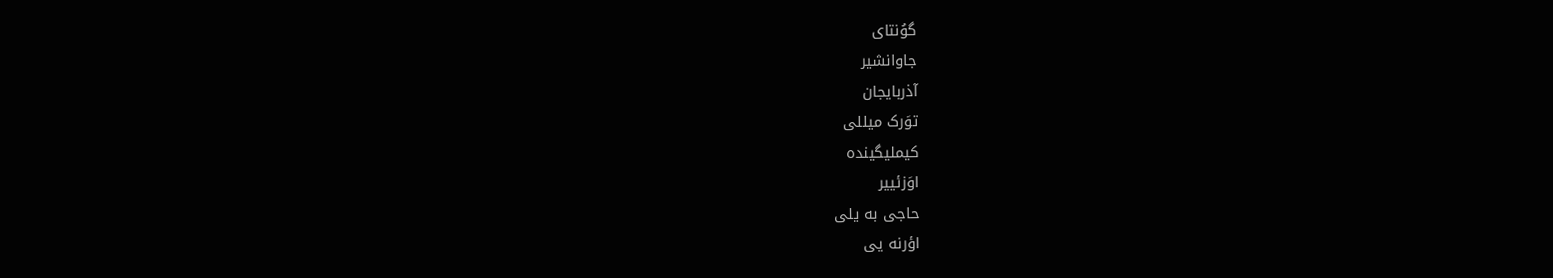گوُنتای
جاوانشیر
آذربایجان
توَرک میللی
کیملیگینده
اوَزئییر
حاجی به یلی
اؤرنه یی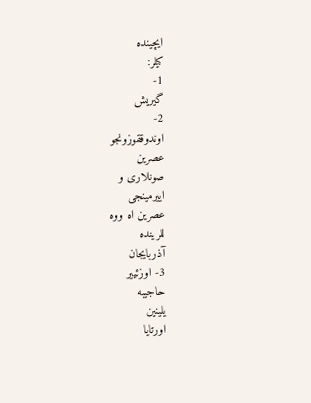ایچینده
کیلر:
1-
گیریش
2-
اوندوققوزونجو
عصرین
صونلاری و
اییرمینجی
عصرین اه ووه
للرینده
آذربایجان
3- اوزئییر
حاجیبه
یلینین
اورتایا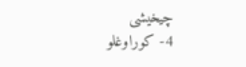چیخیشی
4- کوراوغلو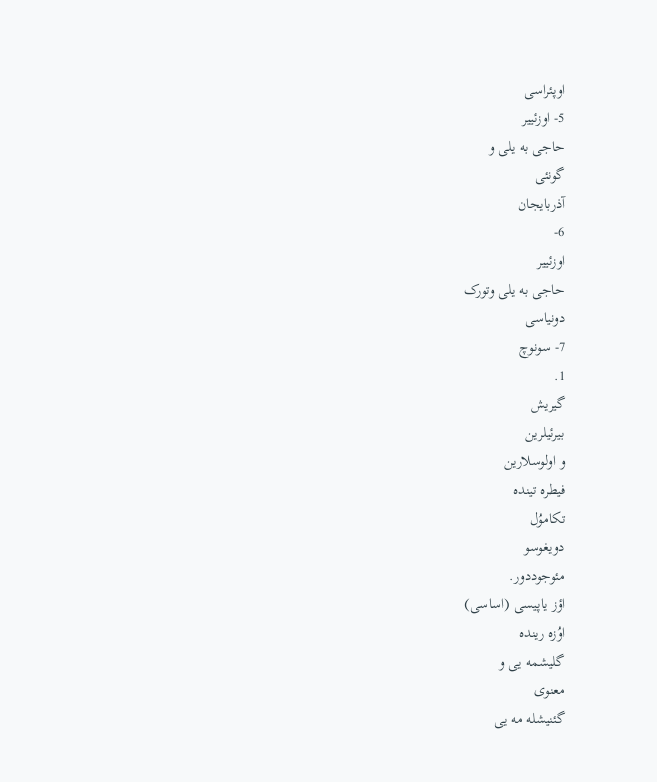اوپئراسی
5- اوزئییر
حاجی به یلی و
گونئی
آذربایجان
6-
اوزئییر
حاجی به یلی وتورک
دونیاسی
7- سونوچ
1.
گیریش
بیرئیلرین
و اولوسلارین
فیطره تینده
تکاموُل
دویغوسو
مئوجوددور.
اؤز یاپیسی (اساسی)
اوُزه رینده
گلیشمه یی و
معنوی
گئنیشله مه یی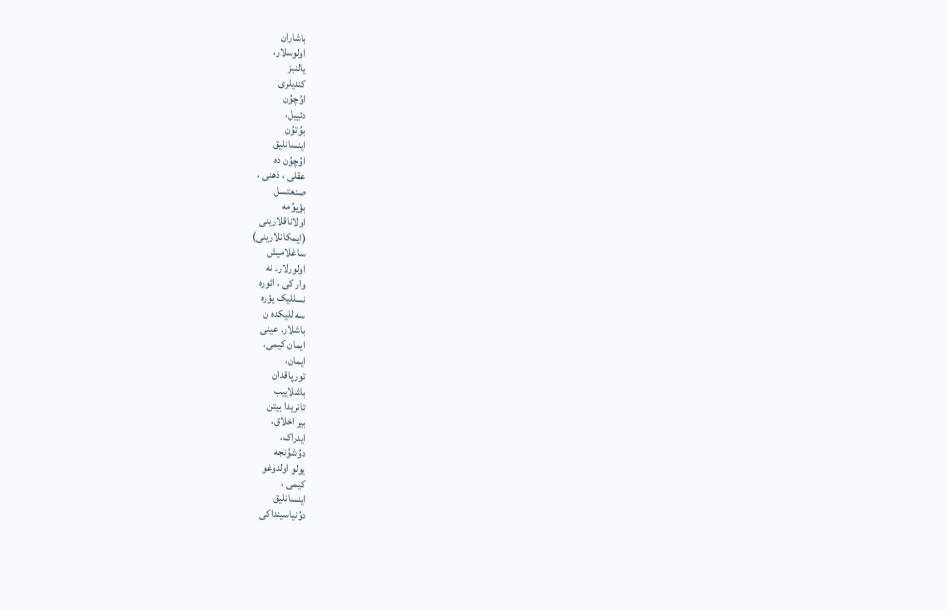باشاران
اولوسلار،
یالنبز
کندیلری
اوُچوُن
دئییل،
بوُتوُن
اینسانلیق
اوُچوُن ده
عقلی ، ذهنی ،
صنعتسل
بؤیوُمه
اولاناقلارینی
(ایمکانلارینی)
ساغلامیش
اولورلار. نه
وار کی ، ائوره
نسللیک یؤره
سه للیکده ن
باشلار. عینی
ایمان کیمی.
ایمان،
تورپاقدان
باشلاییب
تانریدا بیتن
بیر اخلاق،
ایدراک،
دوُشوُنجه
یولو اولدوغو
کیمی ،
اینسانلیق
دوُنیاسینداکی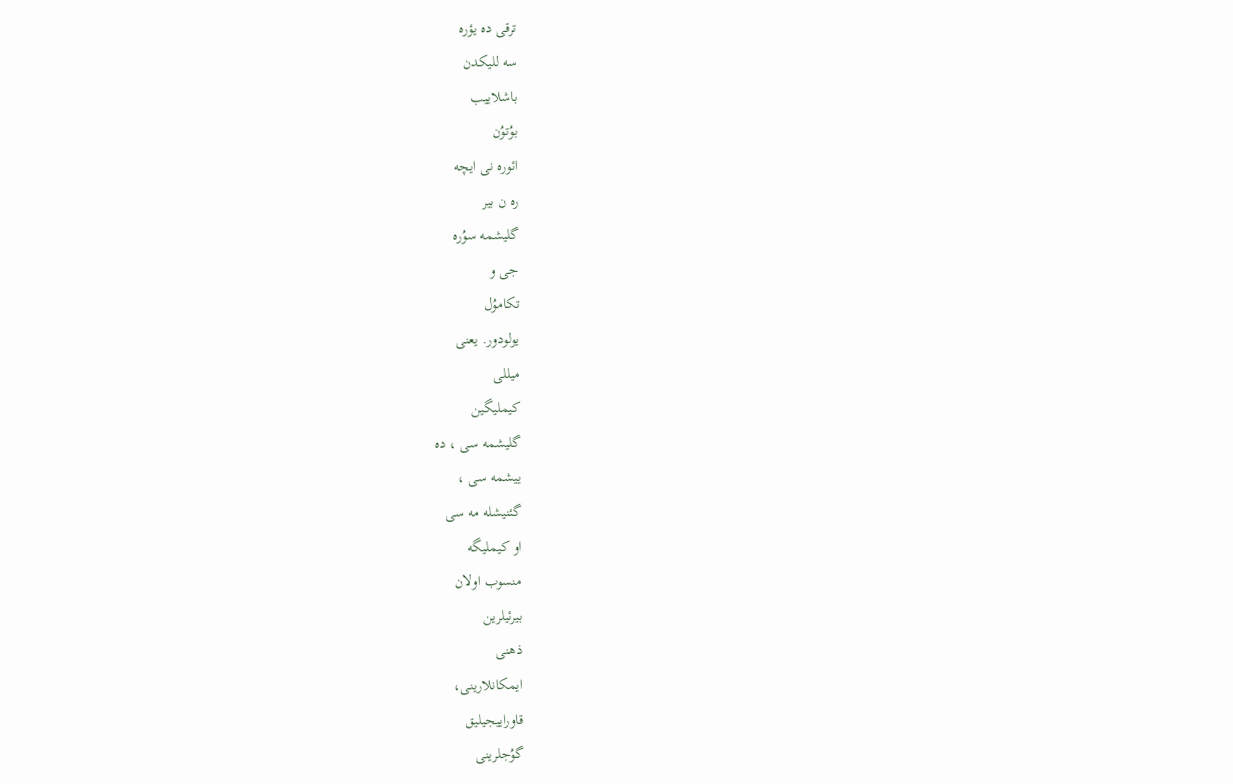ترقی ده یؤره
سه للیکدن
باشلاییب
بوُتوُن
ائوره نی ایچه
ره ن بیر
گلیشمه سوُره
جی و
تکاموُل
یولودور. یعنی
میللی
کیملیگین
گلیشمه سی ، ده
ییشمه سی ،
گئنیشله مه سی
او کیملیگه
منسوب اولان
بیرئیلرین
ذهنی
ایمکانلارینی،
قاوراییجیلیق
گوُجلرینی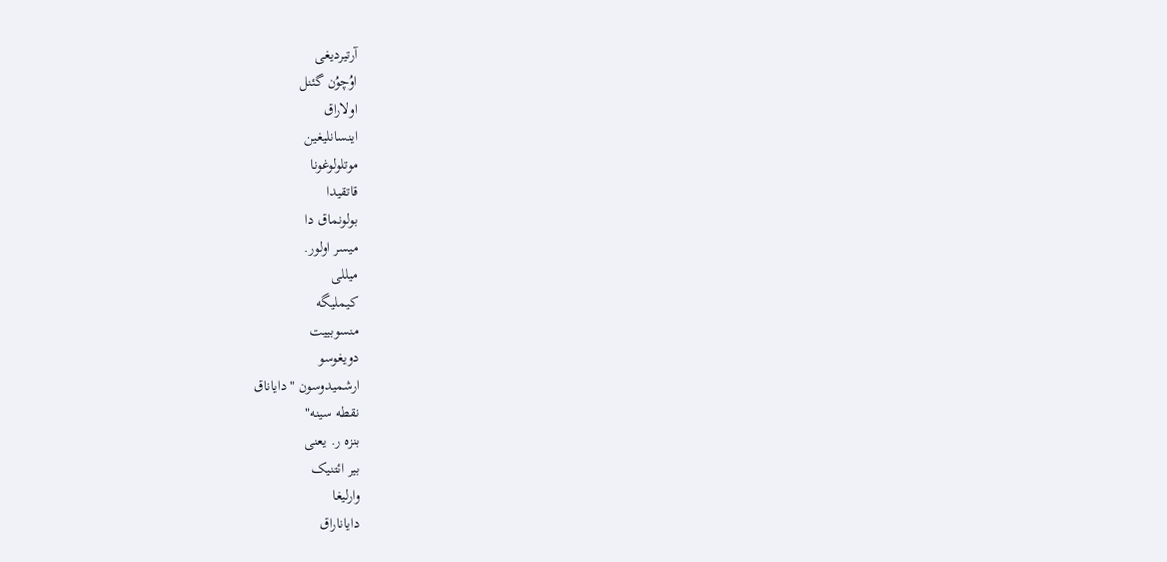آرتیردیغی
اوُچوُن گئنل
اولاراق
اینسانلیغین
موتلولوغونا
قاتقیدا
بولونماق دا
میسر اولور.
میللی
کیملیگه
منسوبییت
دویغوسو
ارشمیدوسون "دایاناق
نقطه سینه"
بنزه ر. یعنی
بیر ائتنیک
وارلیغا
دایاناراق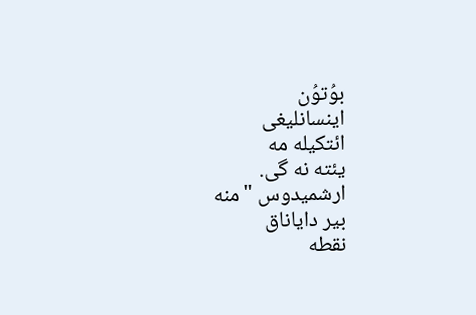بوُتوُن
اینسانلیغی
ائتکیله مه
یئته نه گی.
ارشمیدوس "منه
بیر دایاناق
نقطه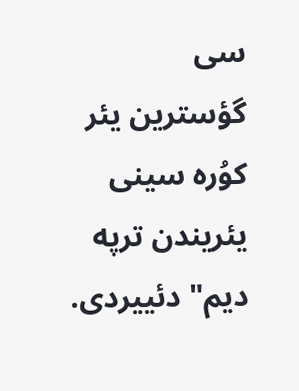سی
گؤسترین یئر
کوُره سینی
یئریندن ترپه
دیم" دئییردی.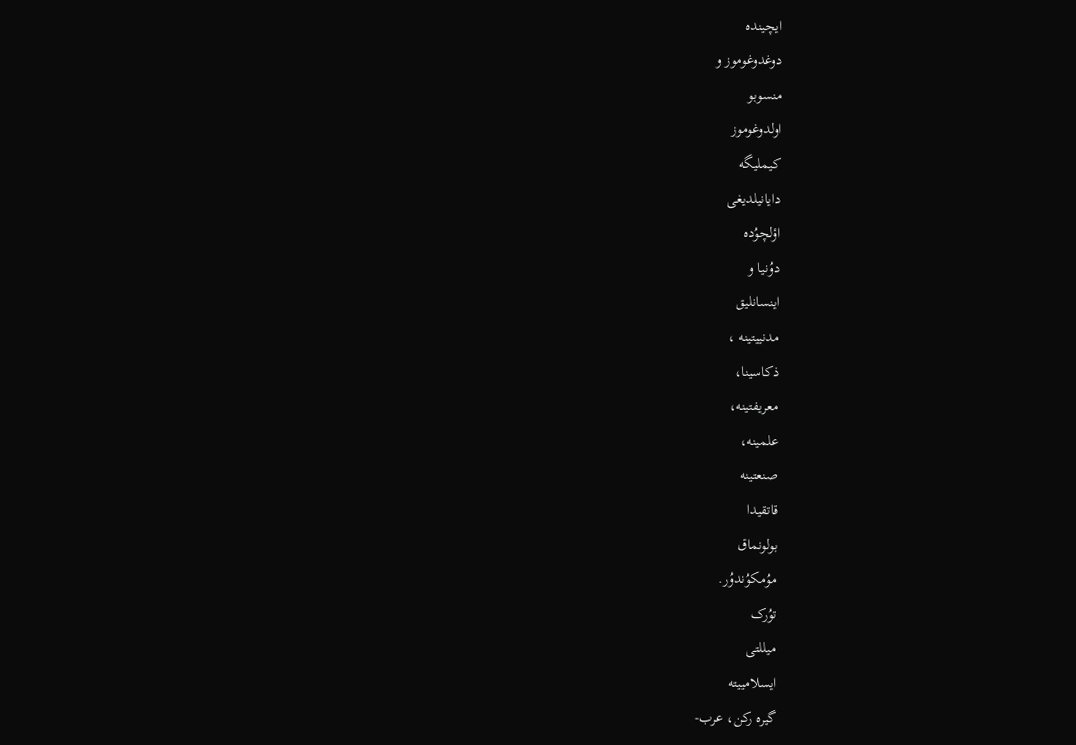ایچینده
دوغدوغوموز و
منسوبو
اولدوغوموز
کیملیگه
دایانیلدیغی
اؤلچوُده
دوُنیا و
اینسانلیق
مدنییتینه ،
ذکاسینا،
معریفتینه،
علمینه،
صنعتینه
قاتقیدا
بولونماق
موُمکوُندوُر.
توُرک
میللتی
ایسلامییته
گیره رکن، عرب-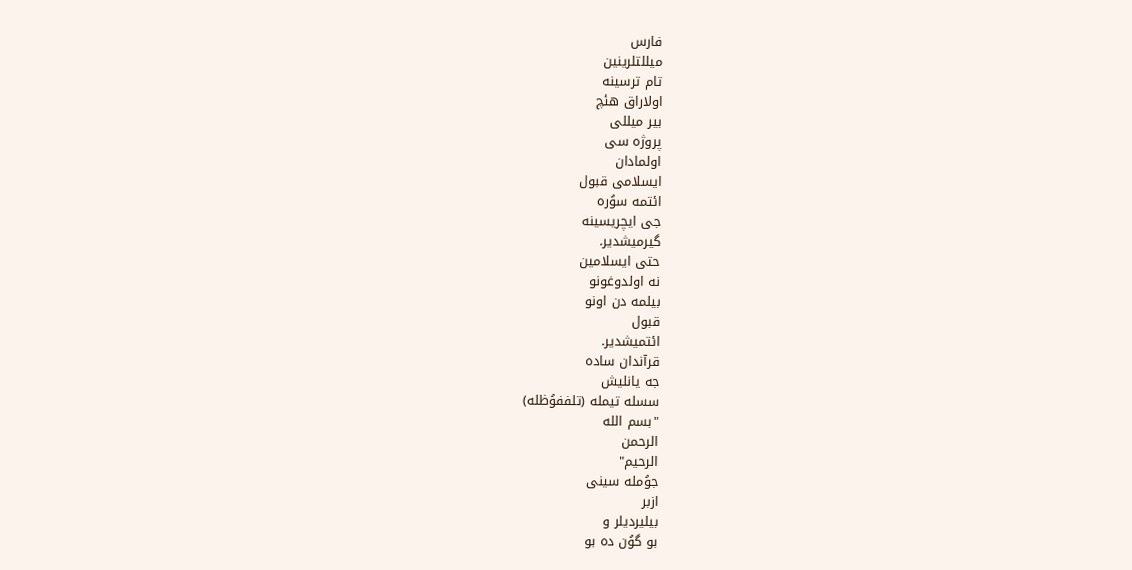فارس
میللتلرینین
تام ترسینه
اولاراق هئچ
بیر میللی
پروژه سی
اولمادان
ایسلامی قبول
ائتمه سوُره
جی ایچریسینه
گیرمیشدیر.
حتی ایسلامین
نه اولدوغونو
بیلمه دن اونو
قبول
ائتمیشدیر.
قرآندان ساده
جه یانلیش
سسله تیمله (تلففوُظله)
"بسم الله
الرحمن
الرحیم"
جوُمله سینی
ازبر
بیلیردیلر و
بو گوُن ده بو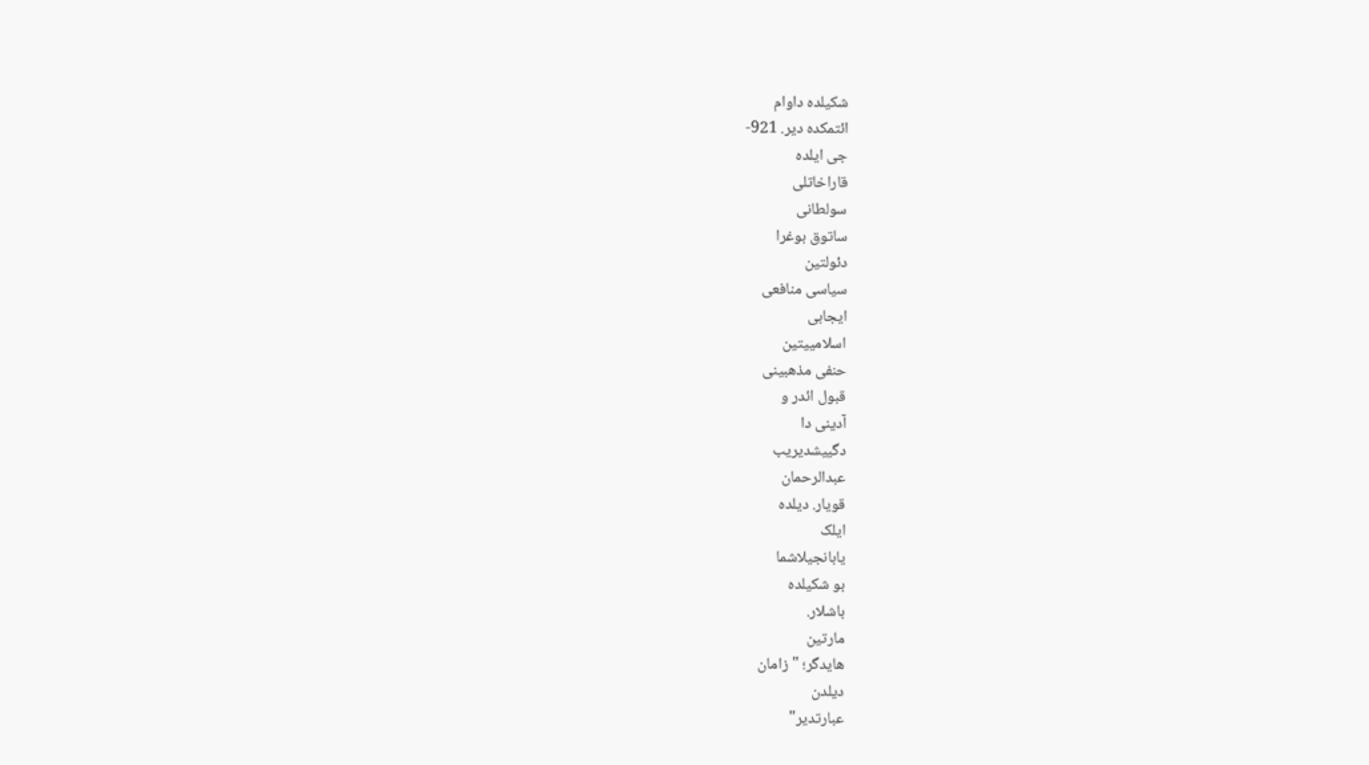شکیلده داوام
ائتمکده دیر. 921-
جی ایلده
قاراخاتلی
سولطانی
ساتوق بوغرا
دئولتین
سیاسی منافعی
ایجابی
اسلامییتین
حنفی مذهبینی
قبول ائدر و
آدینی دا
دگییشدیریب
عبدالرحمان
قویار. دیلده
ایلک
یابانجیلاشما
بو شکیلده
باشلار.
مارتین
هایدگر؛ "زامان
دیلدن
عبارتدیر"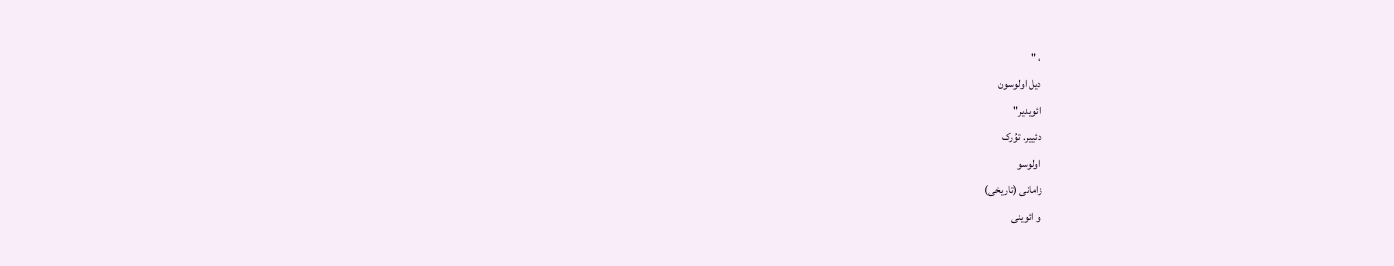، "
دیل اولوسون
ائویدیر"
دئییر. توُرک
اولوسو
زامانی (تاریخی)
و ائوینی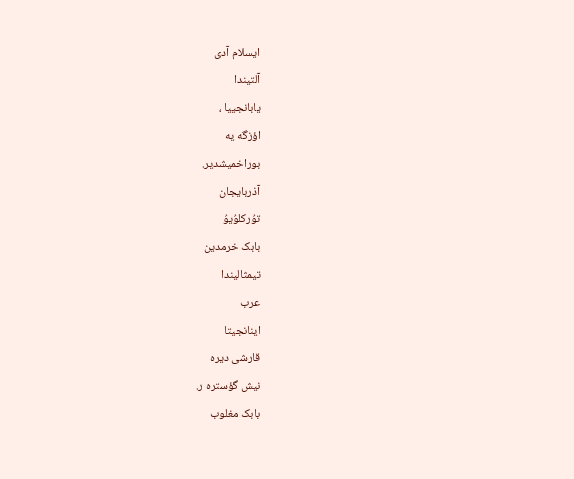ایسلام آدی
آلتیندا
یابانجییا ،
اؤزگه یه
بوراخمیشدیر.
آذربایجان
توُرکلوُیوُ
بابک خرمدین
تیمثالیندا
عرب
اینانجیتا
قارشی دیره
نیش گؤستره ر.
بابک مغلوب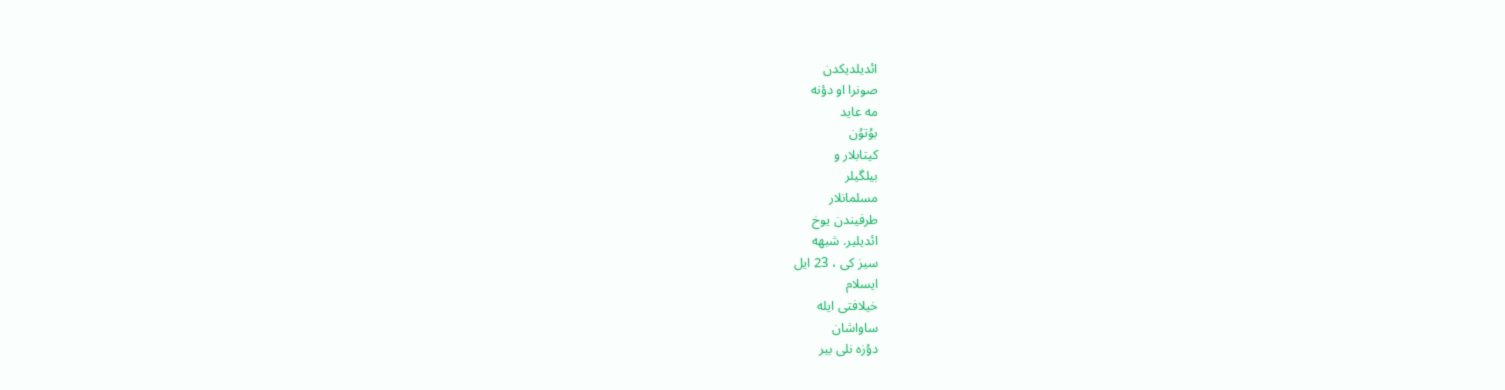ائدیلدیکدن
صونرا او دؤنه
مه عاید
بوُتوُن
کیتابلار و
بیلگیلر
مسلمانلار
طرفیندن یوخ
ائدیلیر. شبهه
سیز کی ، 23 ایل
ایسلام
خیلافتی ایله
ساواشان
دوُزه نلی بیر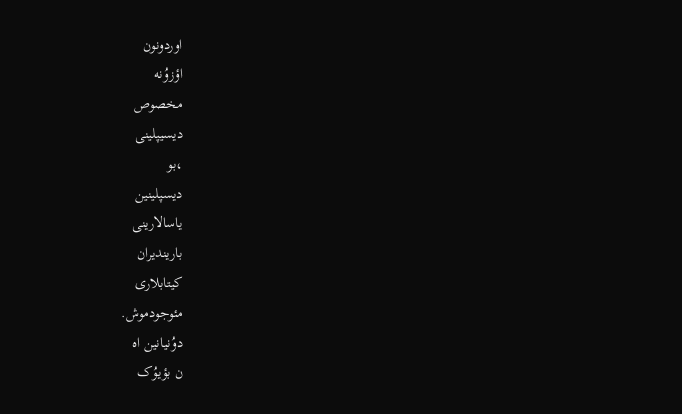اوردونون
اؤزوُنه
مخصوص
دیسیپلینی
،بو
دیسپلینین
یاسالارینی
باریندیران
کیتابلاری
مئوجودموش.
دوُنیانین اه
ن بؤیوُک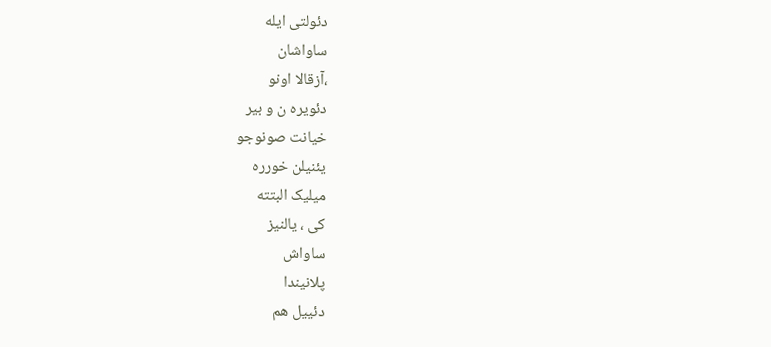دئولتی ایله
ساواشان
،آزقالا اونو
دئویره ن و بیر
خیانت صونوجو
یئنیلن خورره
میلیک البتته
کی ، یالنیز
ساواش
پلانیندا
دئییل هم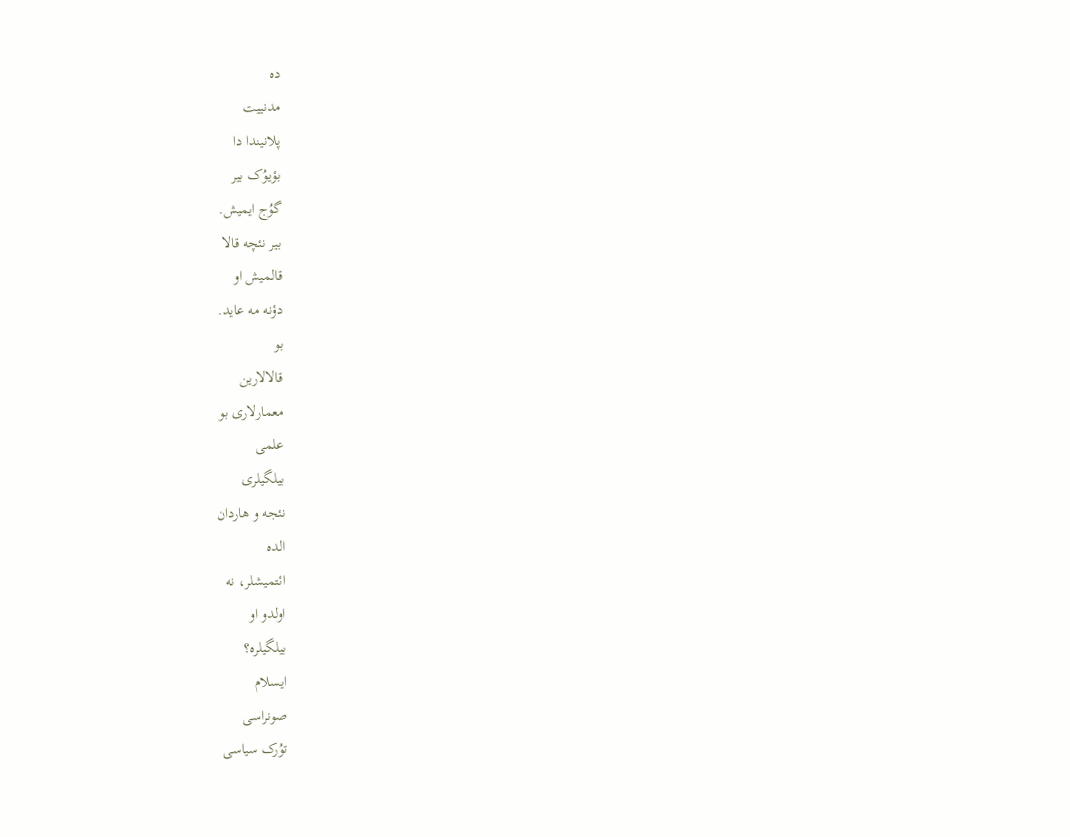ده
مدنییت
پلانیندا دا
بؤیوُک بیر
گوُج ایمیش.
بیر نئچه قالا
قالمیش او
دؤنه مه عاید.
بو
قالالارین
معمارلاری بو
علمی
بیلگیلری
نئجه و هاردان
الده
ائتمیشلر، نه
اولدو او
بیلگیلره؟
ایسلام
صونراسی
توُرک سیاسی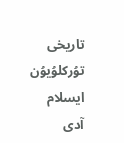تاریخی
توُرکلوُیوُن
ایسلام آدی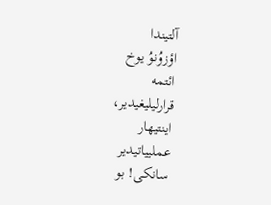آلتیندا
اؤزوُنوُ یوخ
ائتمه
قرارلیلیغیدیر،
اینتیهار
عملییاتیدیر
سانکی! بو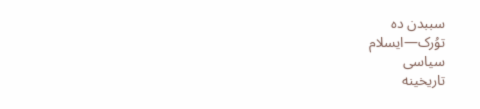سببدن ده
توُرک—ایسلام
سیاسی
تاریخینه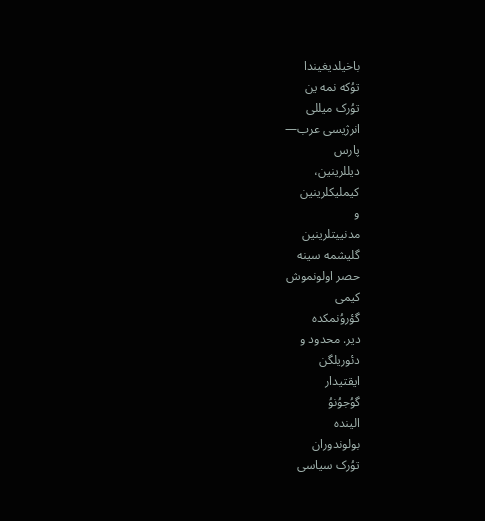باخیلدیغیندا
توُکه نمه ین
توُرک میللی
انرژیسی عرب—
پارس
دیللرینین،
کیملیکلرینین
و
مدنییتلرینین
گلیشمه سینه
حصر اولونموش
کیمی
گؤروُنمکده
دیر. محدود و
دئوریلگن
ایقتیدار
گوُجوُنوُ
الینده
بولوندوران
توُرک سیاسی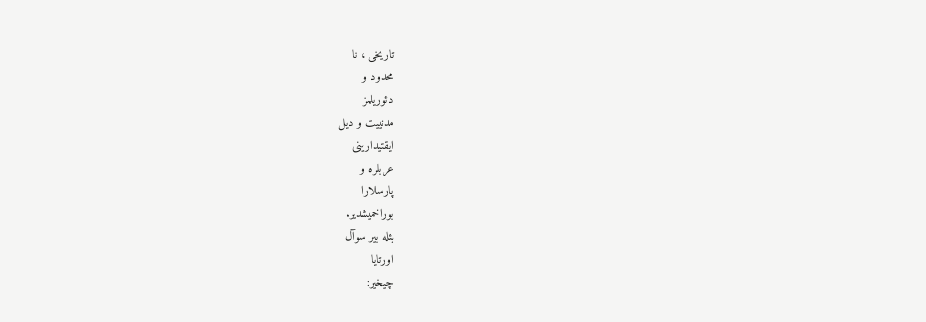تاریخی ، نا
محدود و
دئوریلمز
مدنییت و دیل
ایقتیدارینی
عربلره و
پارسلارا
بوراخمیشدیر.
بئله بیر سوآل
اورتایا
چیخیر: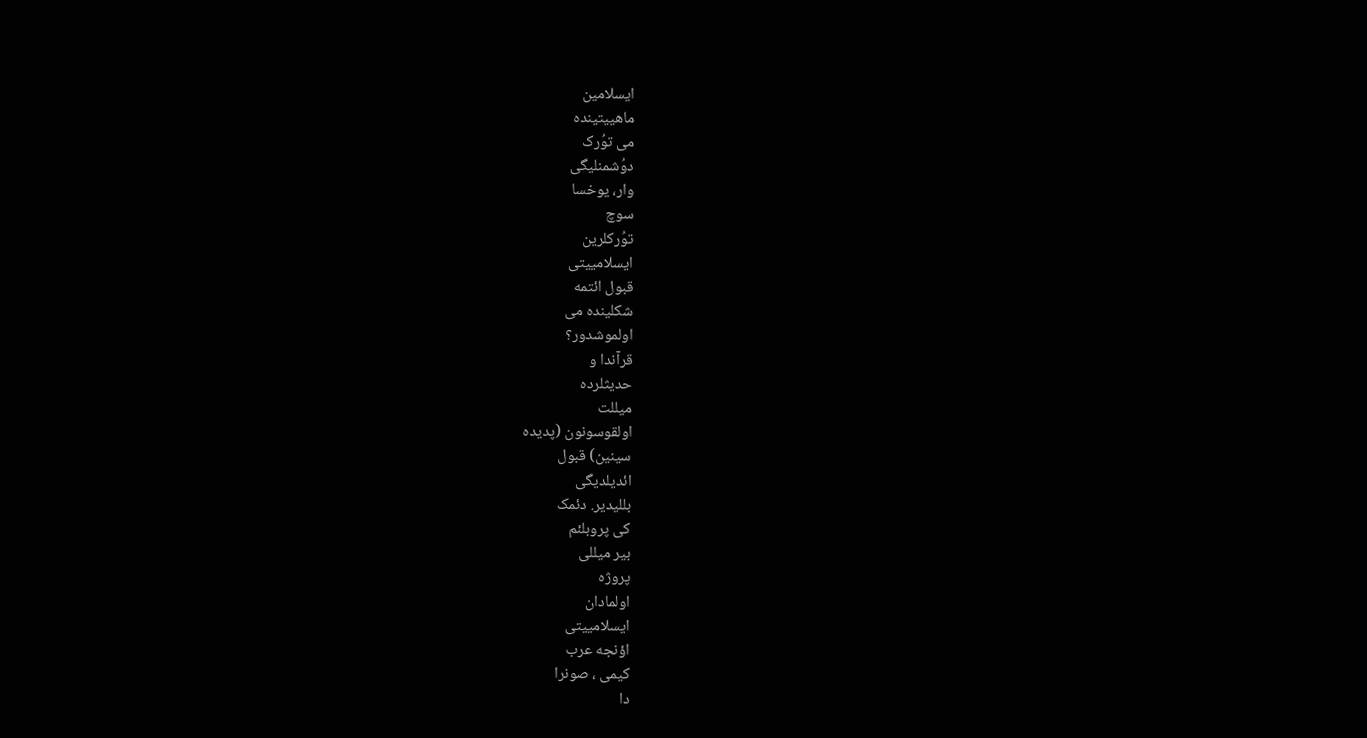ایسلامین
ماهییتینده
می توُرک
دوُشمنلیگی
وار، یوخسا
سوچ
توُرکلرین
ایسلامییتی
قبول ائتمه
شکلینده می
اولموشدور؟
قرآندا و
حدیثلرده
میللت
اولقوسونون (پدیده
سینین) قبول
ائدیلدیگی
بللیدیر. دئمک
کی پروبلئم
بیر میللی
پروژه
اولمادان
ایسلامییتی
اؤنجه عرب
کیمی ، صونرا
دا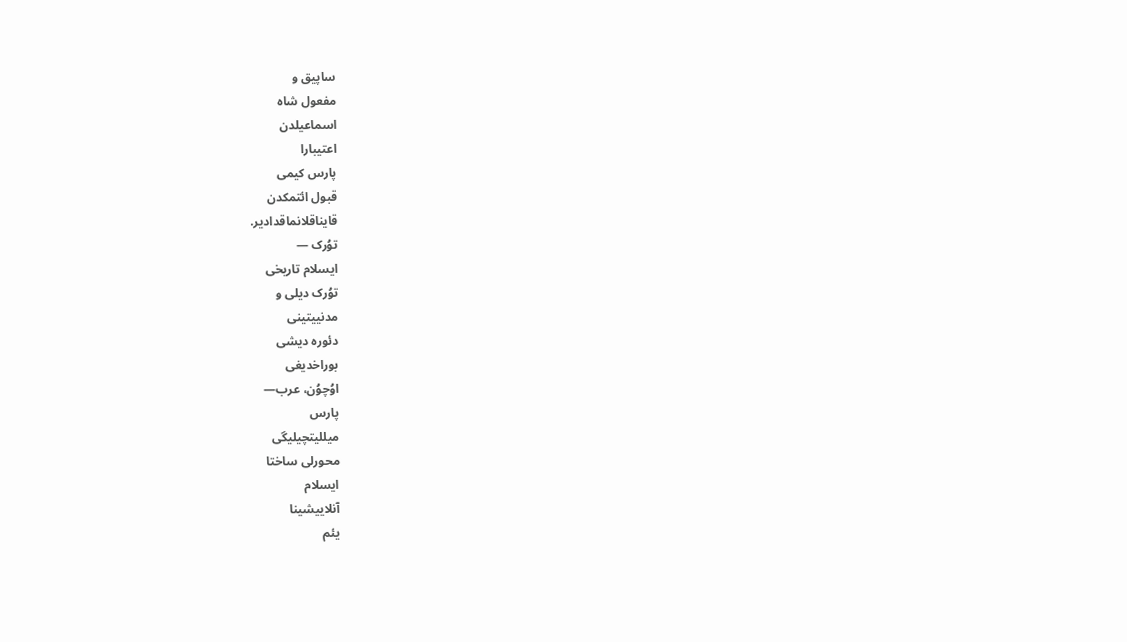ساپیق و
مفعول شاه
اسماعیلدن
اعتیبارا
پارس کیمی
قبول ائتمکدن
قایناقلانماقدادیر.
توُرک —
ایسلام تاریخی
توُرک دیلی و
مدنییتینی
دئوره دیشی
بوراخدیغی
اوُچوُن، عرب—
پارس
میللیتچیلیگی
محورلی ساختا
ایسلام
آنلاییشینا
یئم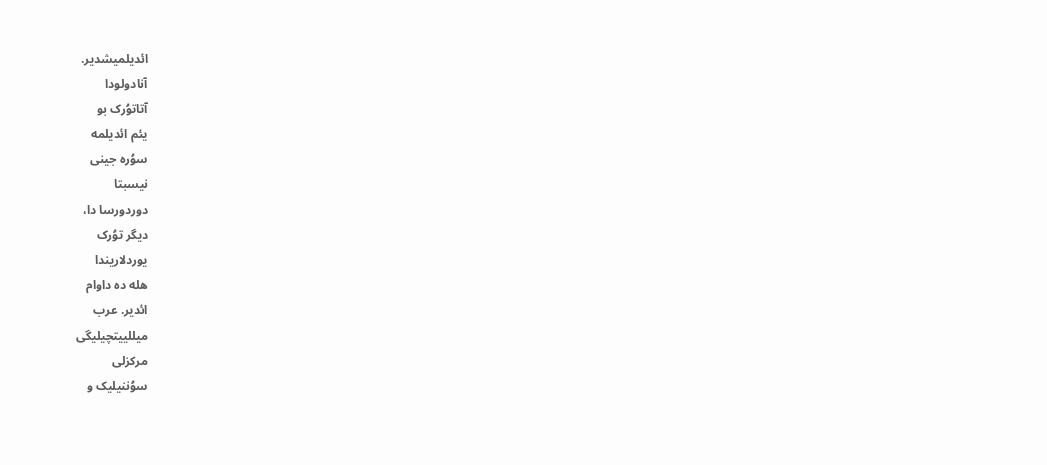ائدیلمیشدیر.
آنادولودا
آتاتوُرک بو
یئم ائدیلمه
سوُره جینی
نیسبتا
دوردورسا دا،
دیگر توُرک
یوردلاریندا
هله ده داوام
ائدیر. عرب
میللییتچیلیگی
مرکزلی
سوُننیلیک و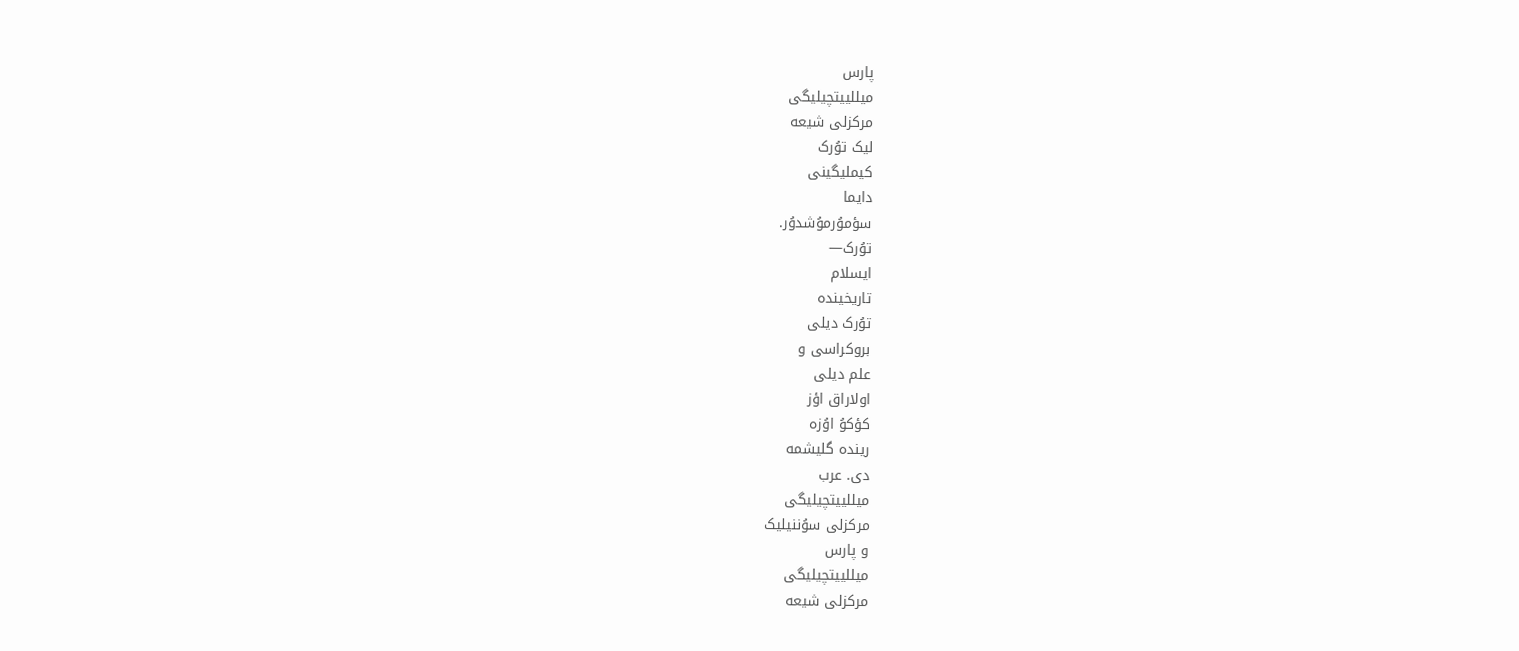پارس
میللییتچیلیگی
مرکزلی شیعه
لیک توُرک
کیملیگینی
دایما
سؤموُرموُشدوُر.
توُرک—
ایسلام
تاریخینده
توُرک دیلی
بروکراسی و
علم دیلی
اولاراق اؤز
کؤکوُ اوُزه
رینده گلیشمه
دی. عرب
میللییتچیلیگی
مرکزلی سوُننیلیک
و پارس
میللییتچیلیگی
مرکزلی شیعه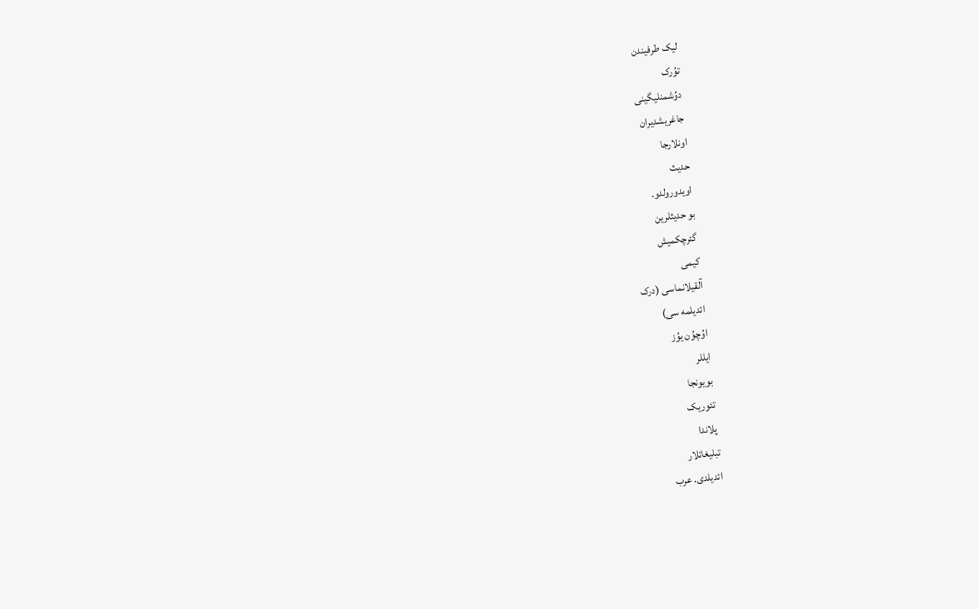لیک طرفیندن
توُرک
دوُشمنلیگینی
جاغریشدیران
اونلارجا
حدیث
اویدورولدو.
بو حدیثلرین
گئرچکمیش
کیمی
آلقیلانماسی (درک
ائدیلمه سی)
اوُچوُن یوُز
ایللر
بویونجا
تئوریک
پلاندا
تبلیغاتلار
ائدیلدی. عرب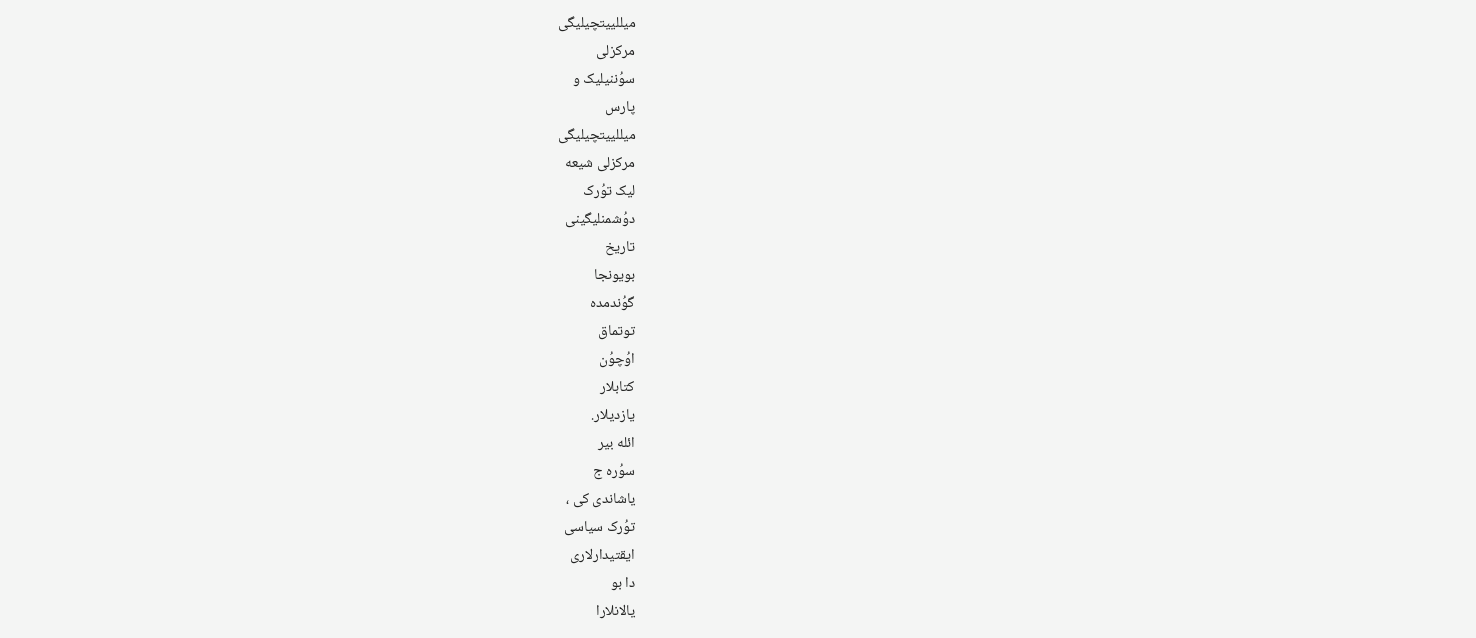میللییتچیلیگی
مرکزلی
سوُننیلیک و
پارس
میللییتچیلیگی
مرکزلی شیعه
لیک توُرک
دوُشمنلیگینی
تاریخ
بویونجا
گوُندمده
توتماق
اوُچوُن
کتابلار
یازدیلار.
ائله بیر
سوُره ج
یاشاندی کی ،
توُرک سیاسی
ایقتیدارلاری
دا بو
یالانلارا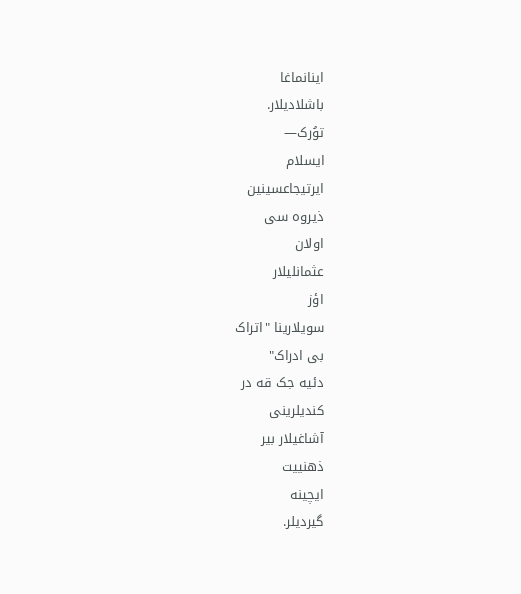اینانماغا
باشلادیلار.
توُرک—
ایسلام
ایرتیجاعسینین
ذیروه سی
اولان
عثمانلیلار
اؤز
سویلارینا "اتراک
بی ادراک"
دئیه جک قه در
کندیلرینی
آشاغیلار بیر
ذهنییت
ایچینه
گیردیلر.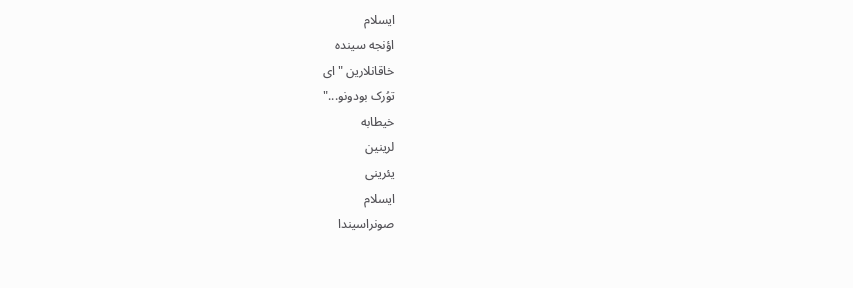ایسلام
اؤنجه سینده
خاقانلارین "ای
توُرک بودونو..."
خیطابه
لرینین
یئرینی
ایسلام
صونراسیندا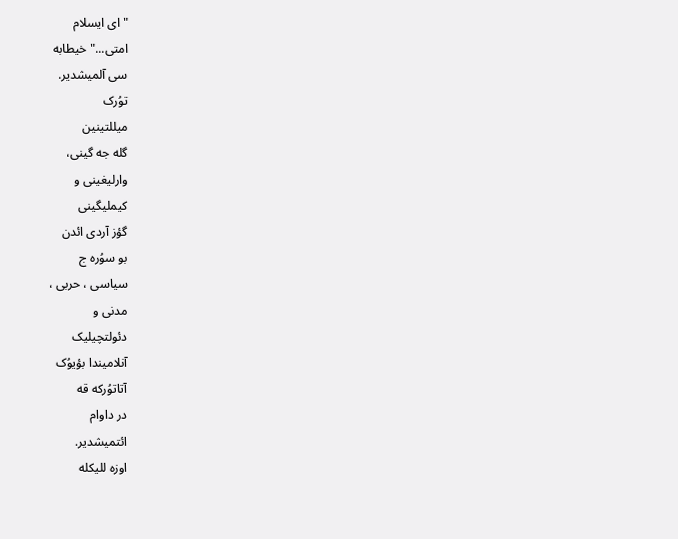"ای ایسلام
امتی..." خیطابه
سی آلمیشدیر.
توُرک
میللتینین
گله جه گینی،
وارلیغینی و
کیملیگینی
گؤز آردی ائدن
بو سوُره ج
سیاسی ، حربی ،
مدنی و
دئولتچیلیک
آنلامیندا بؤیوُک
آتاتوُرکه قه
در داوام
ائتمیشدیر.
اوزه للیکله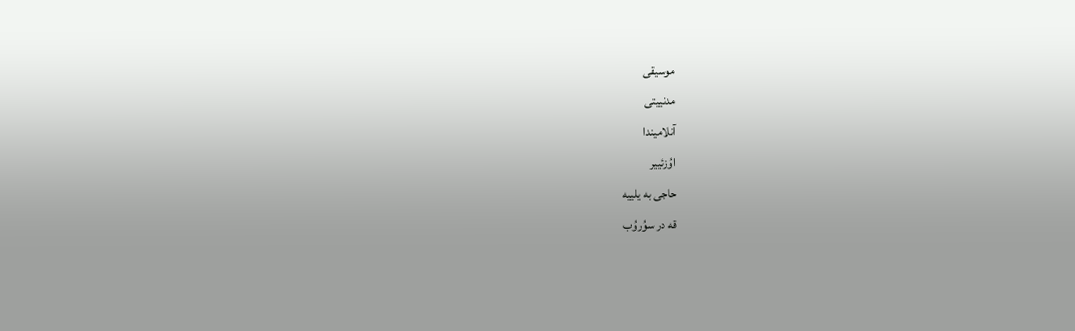موسیقی
مدنییتی
آنلامیندا
اوُزئییر
حاجی به یلییه
قه در سوُروُب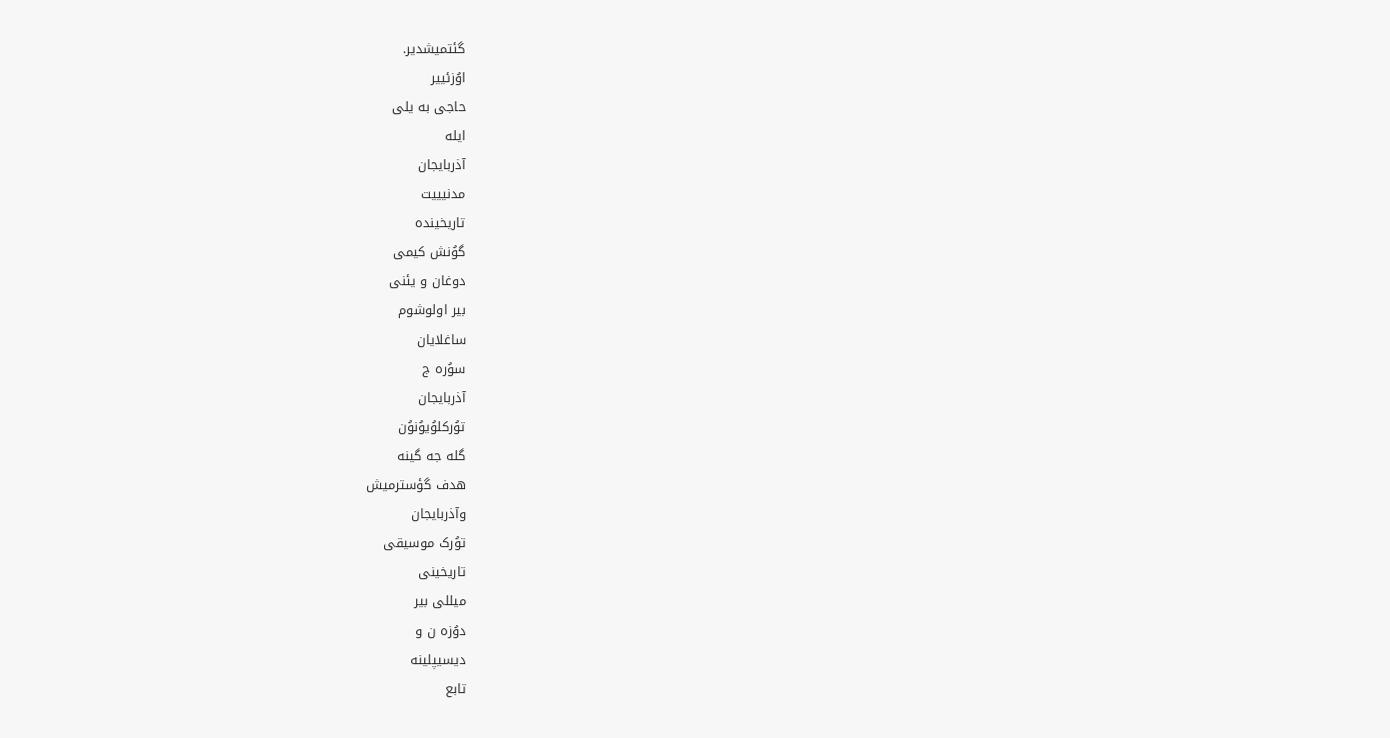گئتمیشدیر.
اوُزئییر
حاجی به یلی
ایله
آذربایجان
مدنیییت
تاریخینده
گوُنش کیمی
دوغان و یئنی
بیر اولوشوم
ساغلایان
سوُره ج
آذربایجان
توُرکلوُیوُنوُن
گله جه گینه
هدف گؤسترمیش
وآذربایجان
توُرک موسیقی
تاریخینی
میللی بیر
دوُزه ن و
دیسیپلینه
تابع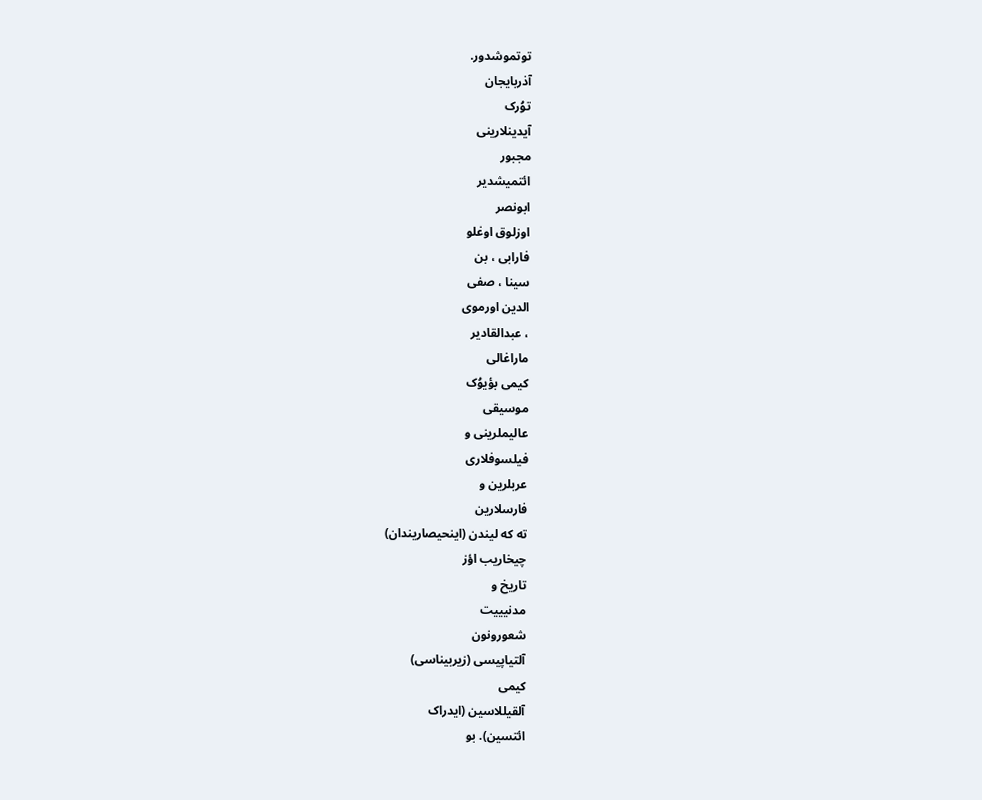توتموشدور.
آذربایجان
توُرک
آیدینلارینی
مجبور
ائتمیشدیر
ابونصر
اوزلوق اوغلو
فارابی ، بن
سینا ، صفی
الدین اورموی
، عبدالقادیر
ماراغالی
کیمی بؤیوُک
موسیقی
عالیملرینی و
فیلسوفلاری
عربلرین و
فارسلارین
ته که لیندن (اینحیصاریندان)
چیخاریب اؤز
تاریخ و
مدنیییت
شعورونون
آلتیاپیسی (زیربیناسی)
کیمی
آلقیللاسین (ایدراک
ائتسین). بو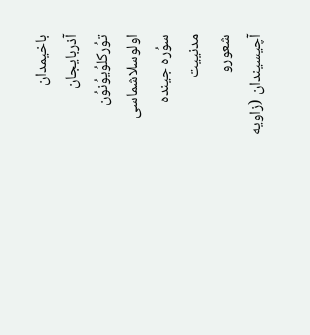باخیمدان
آذربایجان
توُرکلوُیوُنوُن
اولوسلاشماسی
سوُره جینده
مدنییت
شعورو
آچیسیندان (زاویه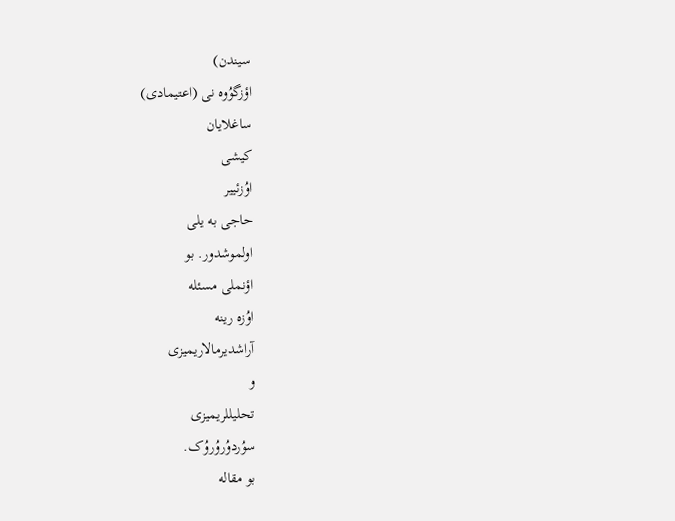سیندن)
اؤزگوُوه نی (اعتیمادی)
ساغلایان
کیشی
اوُزئییر
حاجی به یلی
اولموشدور. بو
اؤنملی مسئله
اوُزه رینه
آراشدیرمالاریمیزی
و
تحلیللریمیزی
سوُردوُروُروُک.
بو مقاله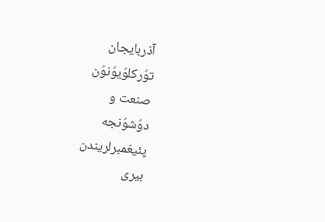آذربایجان
توُرکلوُیوُنوُن
صنعت و
دوُشوُنجه
پئیغمبرلریندن
بیری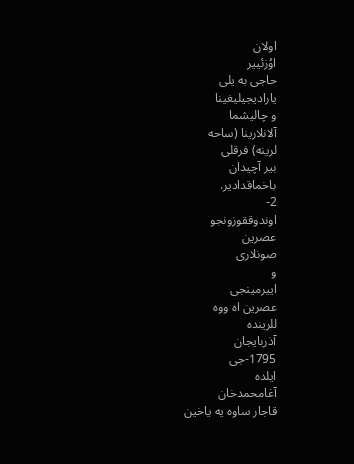اولان
اوُزئییر
حاجی به یلی
یارادیجیلیغینا
و چالیشما
آلانلارینا (ساحه
لرینه) فرقلی
بیر آچیدان
باخماقدادیر.
2-
اوندوققوزونجو
عصرین
صونلاری
و
اییرمینجی
عصرین اه ووه
للرینده
آذربایجان
1795-جی
ایلده
آغامحمدخان
قاجار ساوه یه یاخین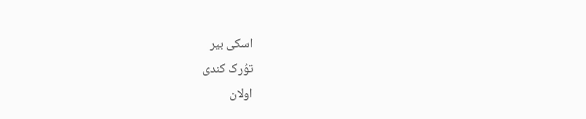اسکی بیر
توُرک کندی
اولان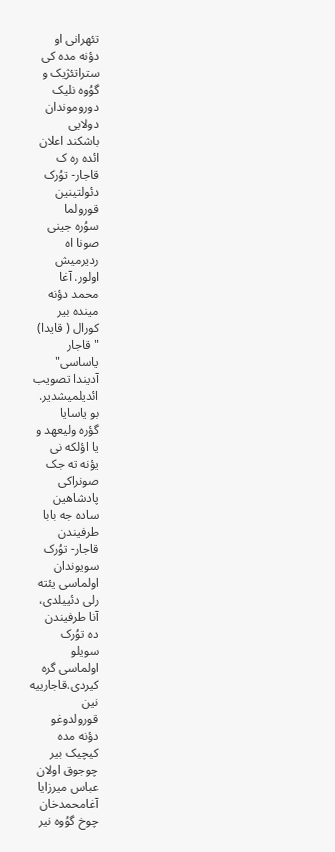تئهرانی او
دؤنه مده کی
ستراتئژیک و
گوُوه نلیک
دوروموندان
دولایی
باشکند اعلان
ائده ره ک
قاجار- توُرک
دئولتینین
قورولما
سوُره جینی
صونا اه
ردیرمیش
اولور. آغا
محمد دؤنه
مینده بیر
کورال ( قایدا)
"قاجار
یاساسی"
آدیندا تصویب
ائدیلمیشدیر.
بو یاسایا
گؤره ولیعهد و
یا اؤلکه نی
یؤنه ته جک
صونراکی
پادشاهین
ساده جه بابا
طرفیندن
قاجار- توُرک
سویوندان
اولماسی یئته
رلی دئییلدی،
آنا طرفیندن
ده توُرک
سویلو
اولماسی گره
کیردی.قاجارییه
نین
قورولدوغو
دؤنه مده
کیچیک بیر
چوجوق اولان
عباس میرزایا
آغامحمدخان
چوخ گوُوه نیر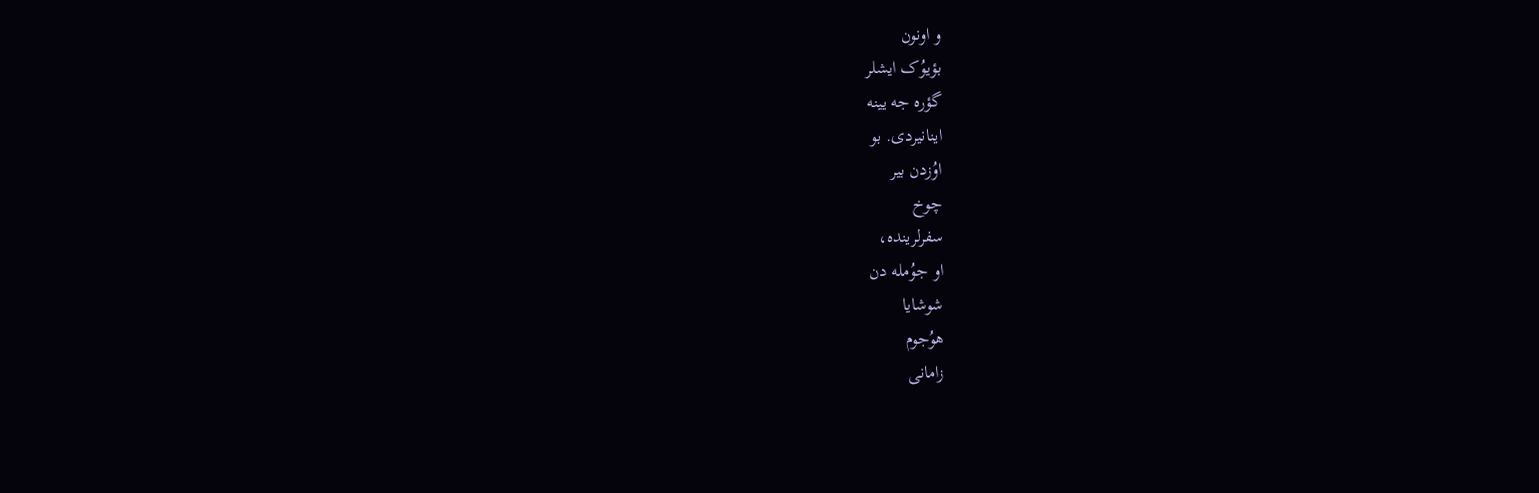و اونون
بؤیوُک ایشلر
گؤره جه یینه
اینانیردی. بو
اوُزدن بیر
چوخ
سفرلرینده،
او جوُمله دن
شوشایا
هوُجوم
زامانی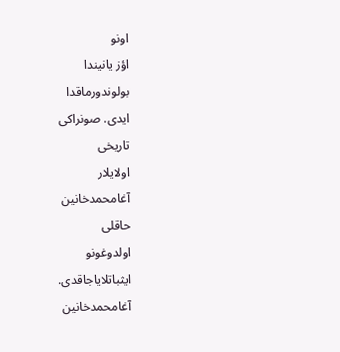اونو
اؤز یانیندا
بولوندورماقدا
ایدی. صونراکی
تاریخی
اولایلار
آغامحمدخانین
حاقلی
اولدوغونو
ایثباتلایاجاقدی.
آغامحمدخانین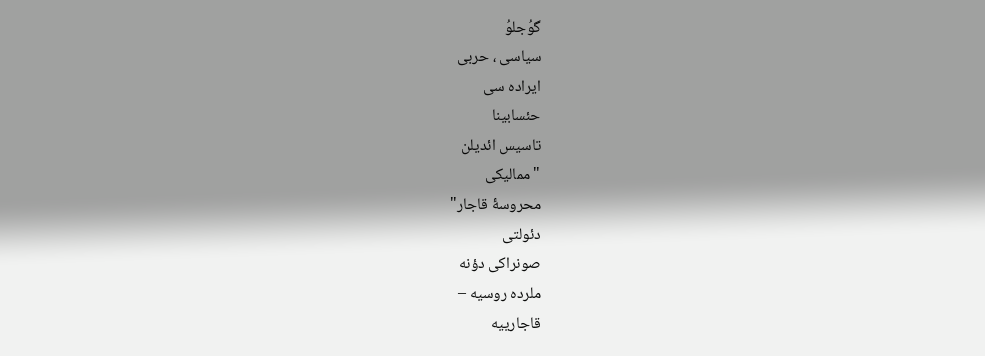گوُجلوُ
سیاسی ، حربی
ایراده سی
حئسابینا
تاسیس ائدیلن
"ممالیکی
محروسۀ قاجار"
دئولتی
صونراکی دؤنه
ملرده روسیه –
قاجارییه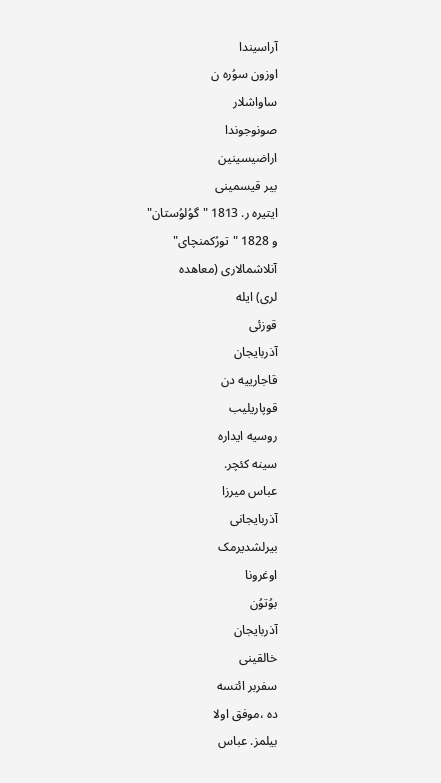آراسیندا
اوزون سوُره ن
ساواشلار
صونوجوندا
اراضیسینین
بیر قیسمینی
ایتیره ر. 1813 "گوُلوُستان"
و 1828 "تورُکمنچای"
آنلاشمالاری (معاهده
لری) ایله
قوزئی
آذربایجان
قاجارییه دن
قوپاریلیب
روسیه ایداره
سینه کئچر.
عباس میرزا
آذربایجانی
بیرلشدیرمک
اوغرونا
بوُتوُن
آذربایجان
خالقینی
سفربر ائتسه
ده ،موفق اولا
بیلمز. عباس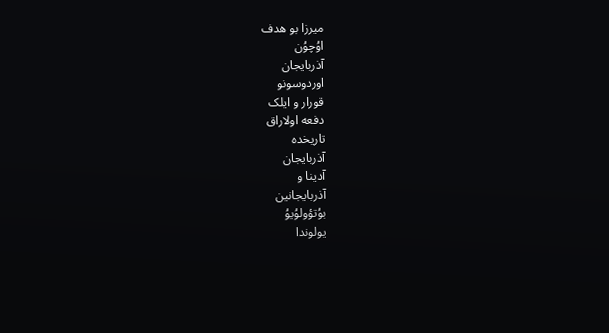میرزا بو هدف
اوُچوُن
آذربایجان
اوردوسونو
قورار و ایلک
دفعه اولاراق
تاریخده
آذربایجان
آدینا و
آذربایجانین
بوُتؤولوُیوُ
یولوندا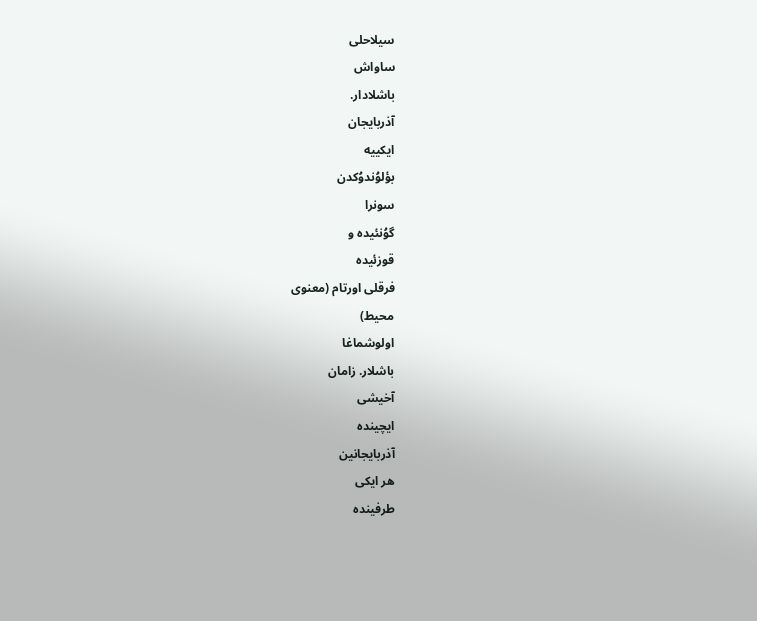سیلاحلی
ساواش
باشلادار.
آذربایجان
ایکییه
بؤلوُندوُکدن
سونرا
گوُنئیده و
قوزئیده
فرقلی اورتام (معنوی
محیط)
اولوشماغا
باشلار. زامان
آخیشی
ایچینده
آذربایجانین
هر ایکی
طرفینده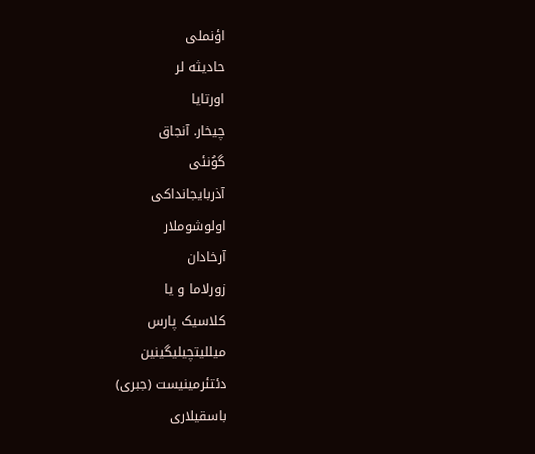اؤنملی
حادیثه لر
اورتایا
چیخار. آنجاق
گوُنئی
آذربایجانداکی
اولوشوملار
آرخادان
زورلاما و یا
کلاسیک پارس
میللیتچیلیگینین
دئتئرمینیست (جبری)
باسقیلاری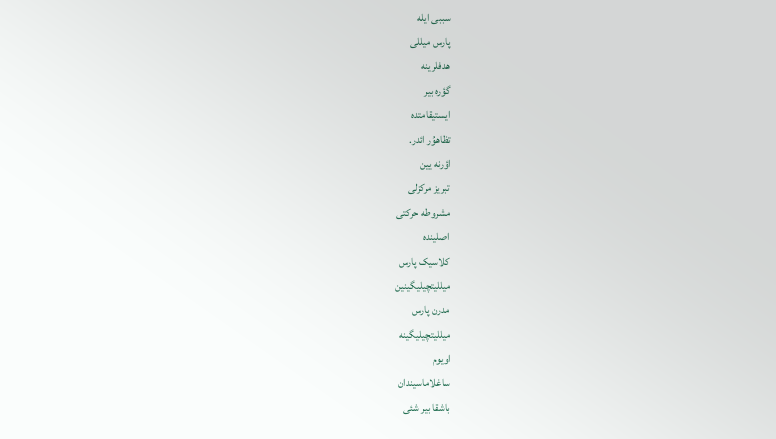سببی ایله
پارس میللی
هدفلرینه
گؤره بیر
ایستیقامتده
تظاهوُر ائدر.
اؤرنه یین
تبریز مرکزلی
مشروطه حرکتی
اصلینده
کلاسیک پارس
میللیتچیلیگینین
مدرن پارس
میللیتچیلیگینه
اویوم
ساغلاماسیندان
باشقا بیر شئی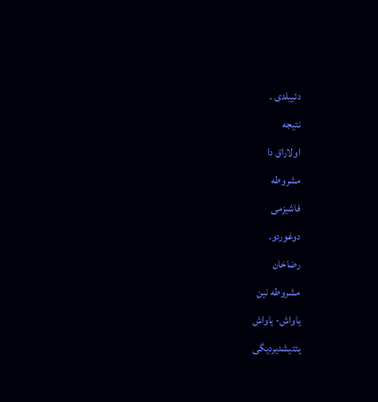دئییلدی .
نتیجه
اولاراق دا
مشروطه
فاشیزمی
دوغوردو.
رضاخان
مشروطه نین
یاواش- یاواش
یئتیشدیردیگی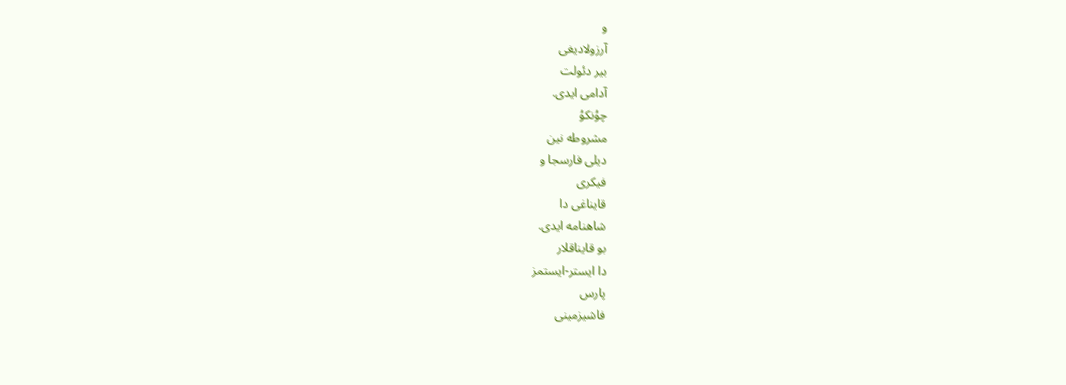و
آرزولادیغی
بیر دئولت
آدامی ایدی.
چوُنکوُ
مشروطه نین
دیلی فارسجا و
فیکری
قایناغی دا
شاهنامه ایدی.
بو قایناقلار
دا ایستر-ایستمز
پارس
فاشیزمینی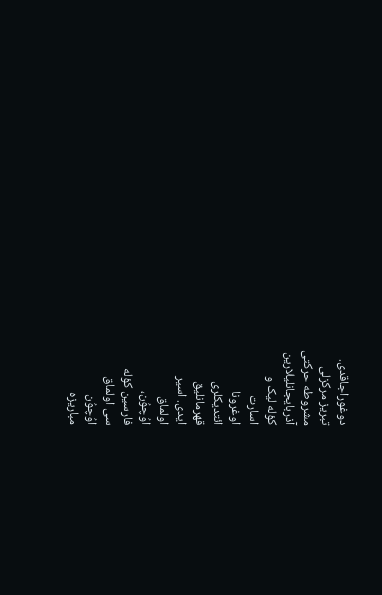دوغوراجاقدی.
تبریز مرکزلی
مشروطه حرکتی
آذربایجانلیلارین
کؤله لیک و
اسارت
اوغرونا
ائتدیکلری
قهرمانلیق
ایدی. اسیر
اولماق
اوُچوُن،
فارسین کؤله
سی اولماق
اوُچوُن
مباریزه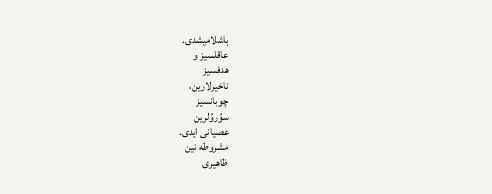باشلامیشدی.
عاقلسیز و
هدفسیز
ناخیرلارین،
چوبانسیز
سوُروُلرین
عصیانی ایدی.
مشروطه نین
ظاهیری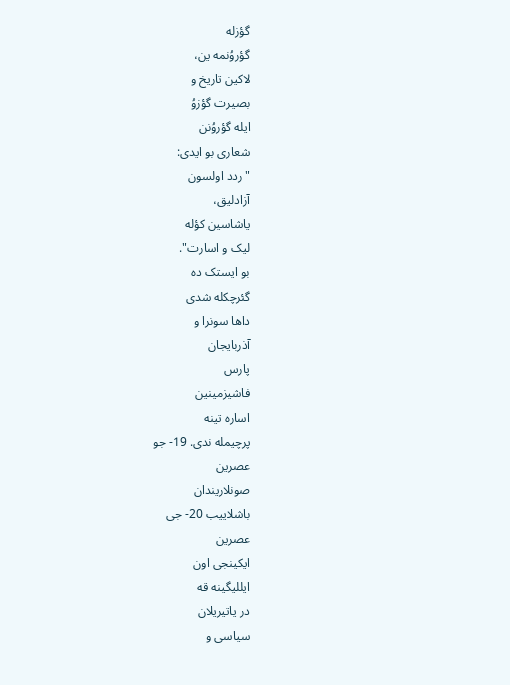گؤزله
گؤروُنمه ین،
لاکین تاریخ و
بصیرت گؤزوُ
ایله گؤروُنن
شعاری بو ایدی:
"ردد اولسون
آزادلیق،
یاشاسین کؤله
لیک و اسارت".
بو ایستک ده
گئرچکله شدی
داها سونرا و
آذربایجان
پارس
فاشیزمینین
اساره تینه
پرچیمله ندی. 19- جو
عصرین
صونلاریندان
باشلاییب 20- جی
عصرین
ایکینجی اون
ایللیگینه قه
در یاتیریلان
سیاسی و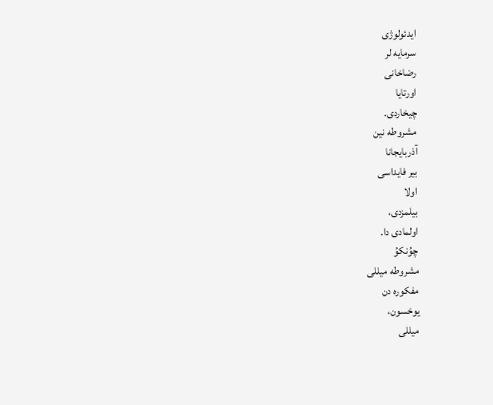ایدئولوژی
سرمایه لر
رضاخانی
اورتایا
چیخاردی.
مشروطه نین
آذربایجانا
بیر فایداسی
اولا
بیلمزدی،
اولمادی دا.
چوُنکوُ
مشروطه میللی
مفکوره دن
یوخسون،
میللی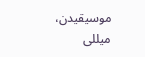موسیقیدن،
میللی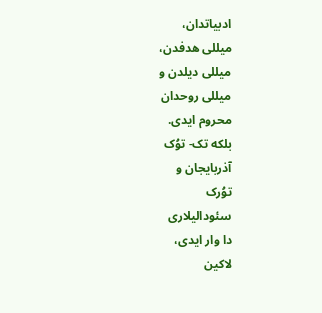ادبیاتدان،
میللی هدفدن،
میللی دیلدن و
میللی روحدان
محروم ایدی.
بلکه تک- توُک
آذربایجان و
توُرک
سئودالیلاری
دا وار ایدی،
لاکین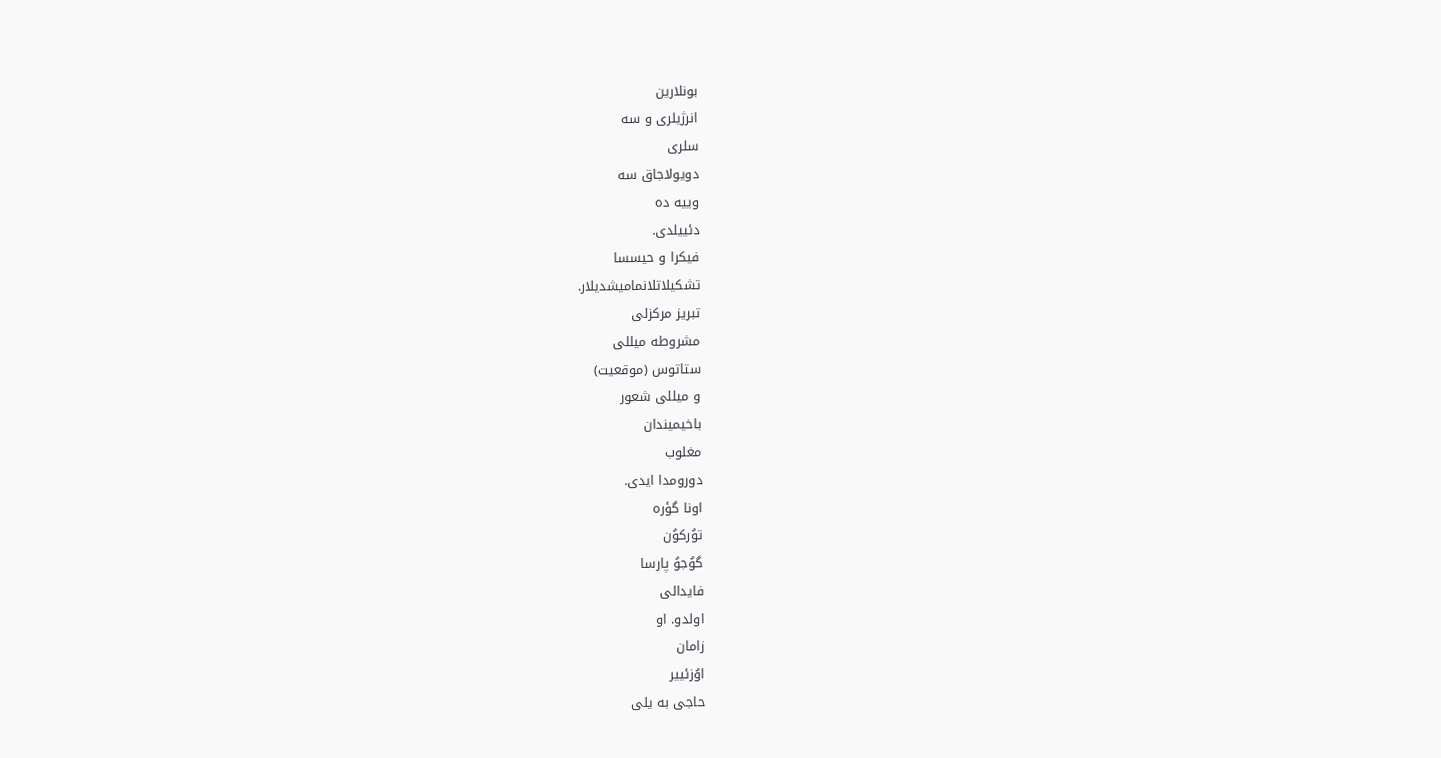بونلارین
انرژیلری و سه
سلری
دویولاجاق سه
وییه ده
دئییلدی.
فیکرا و حیسسا
تشکیلاتلانمامیشدیلار.
تبریز مرکزلی
مشروطه میللی
ستاتوس (موقعیت)
و میللی شعور
باخیمیندان
مغلوب
دورومدا ایدی.
اونا گؤره
توُرکوُن
گوُجوُ پارسا
فایدالی
اولدو. او
زامان
اوُزئییر
حاجی به یلی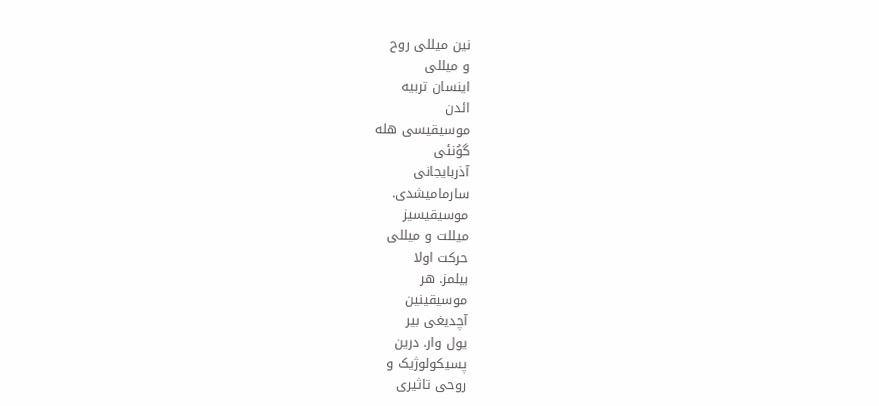نین میللی روح
و میللی
اینسان تربیه
ائدن
موسیقیسی هله
گوُنئی
آذربایجانی
سارمامیشدی.
موسیقیسیز
میللت و میللی
حرکت اولا
بیلمز. هر
موسیقینین
آچدیغی بیر
یول وار. درین
پسیکولوژیک و
روحی تاثیری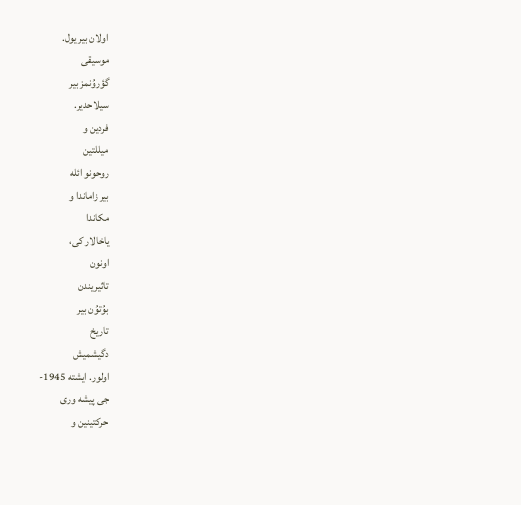اولان بیر یول.
موسیقی
گؤروُنمز بیر
سیلاحدیر.
فردین و
میللتین
روحونو ائله
بیر زاماندا و
مکاندا
یاخالار کی،
اونون
تاثیریندن
بوُتوُن بیر
تاریخ
دگیشمیش
اولور. ایشته 1945-
جی پیشه وری
حرکتینین و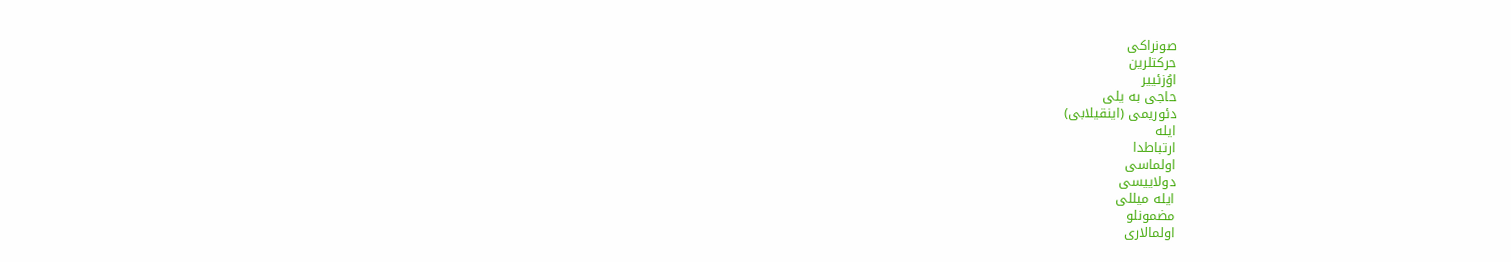صونراکی
حرکتلرین
اوُزئییر
حاجی به یلی
دئوریمی (اینقیلابی)
ایله
ارتباطدا
اولماسی
دولاییسی
ایله میللی
مضمونلو
اولمالاری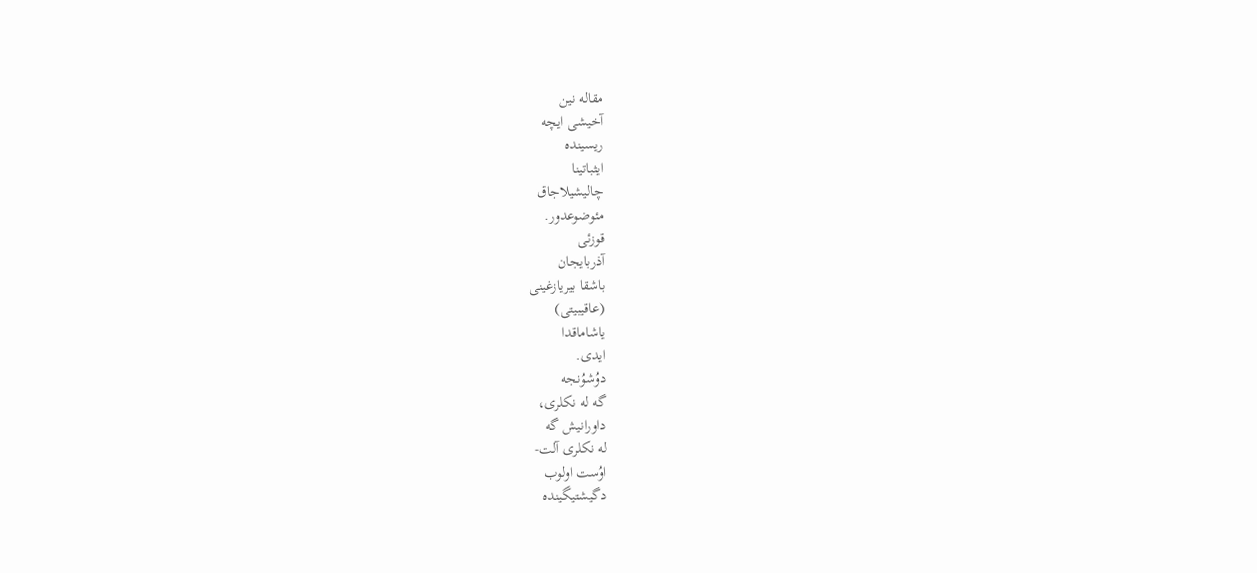مقاله نین
آخیشی ایچه
ریسینده
ایثباتینا
چالیشیلاجاق
مئوضوعدور.
قوزئی
آذربایجان
باشقا بیریازغینی
(عاقیبیتی)
یاشاماقدا
ایدی.
دوُشوُنجه
گه له نکلری،
داورانیش گه
له نکلری آلت-
اوُست اولوب
دگیشتیگینده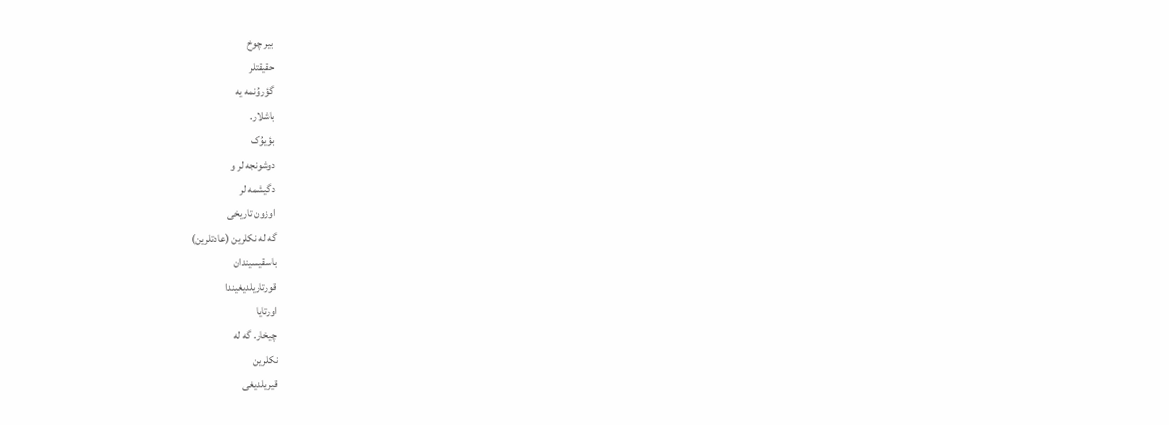بیر چوخ
حقیقتلر
گؤروُنمه یه
باشلار.
بؤیوُک
دوشونجه لر و
دگیشمه لر
اوزون تاریخی
گه له نکلرین (عادتلرین)
باسقیسیندان
قورتاریلدیغیندا
اورتایا
چیخار. گه له
نکلرین
قیریلدیغی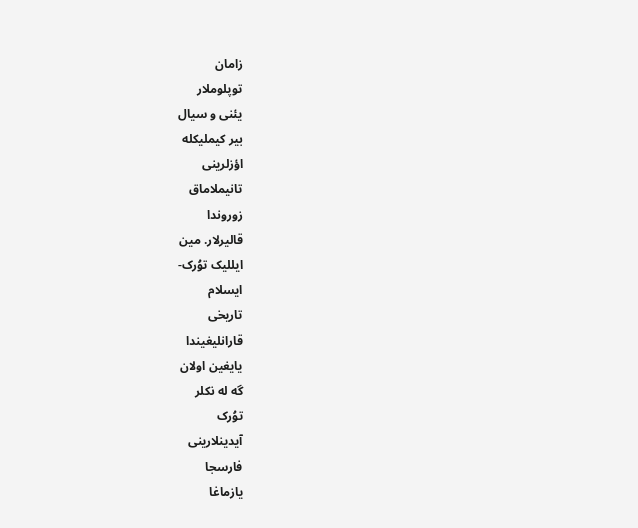زامان
توپلوملار
یئنی و سیال
بیر کیملیکله
اؤزلرینی
تانیملاماق
زوروندا
قالیرلار. مین
ایللیک توُرک-
ایسلام
تاریخی
قارانلیغیندا
یایغین اولان
گه له نکلر
توُرک
آیدینلارینی
فارسجا
یازماغا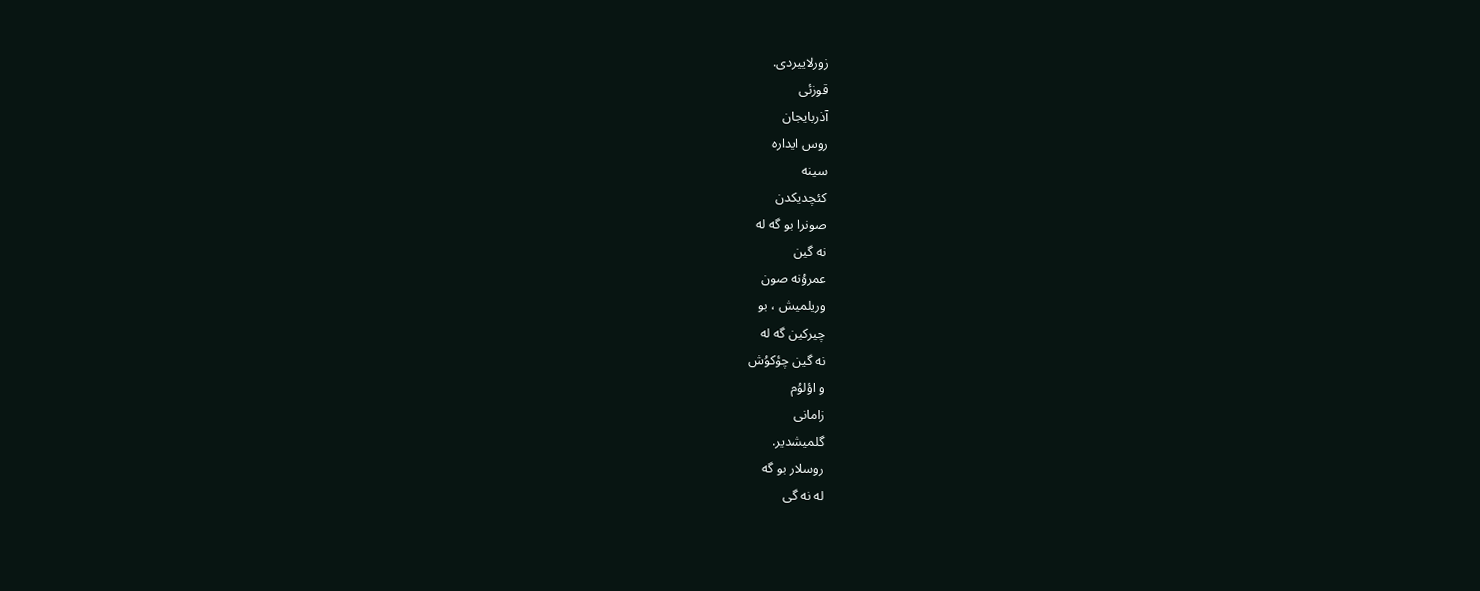زورلاییردی.
قوزئی
آذربایجان
روس ایداره
سینه
کئچدیکدن
صونرا بو گه له
نه گین
عمروُنه صون
وریلمیش ، بو
چیرکین گه له
نه گین چؤکوُش
و اؤلوُم
زامانی
گلمیشدیر.
روسلار بو گه
له نه گی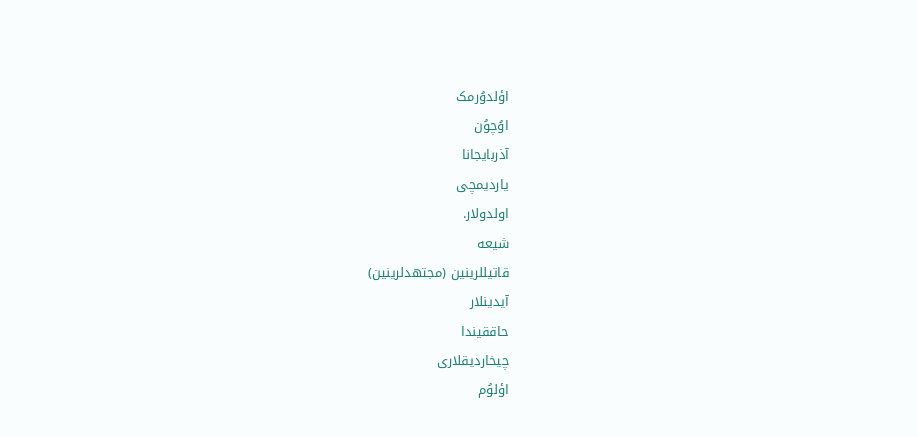اؤلدوُرمک
اوُچوُن
آذربایجانا
یاردیمچی
اولدولار.
شیعه
قاتیللرینین (مجتهدلرینین)
آیدینلار
حاققیندا
چیخاردیقلاری
اؤلوُم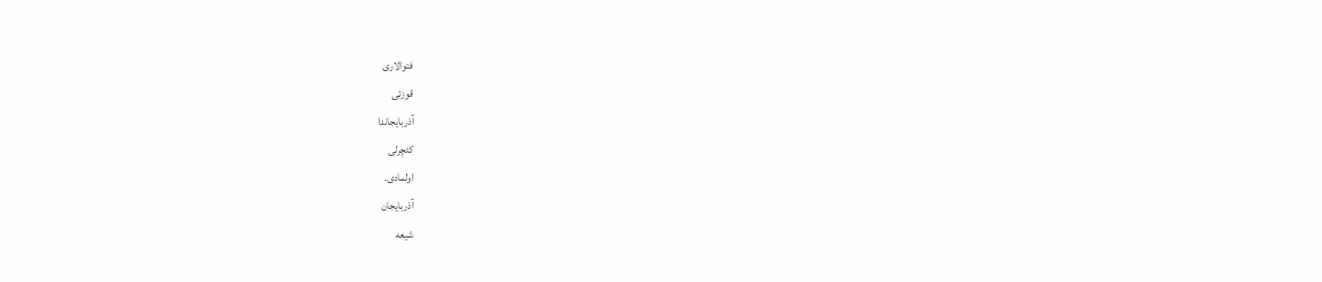فتوالاری
قوزئی
آذربایجاندا
کئچرلی
اولمادی.
آذربایجان
شیعه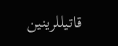قاتیللرینین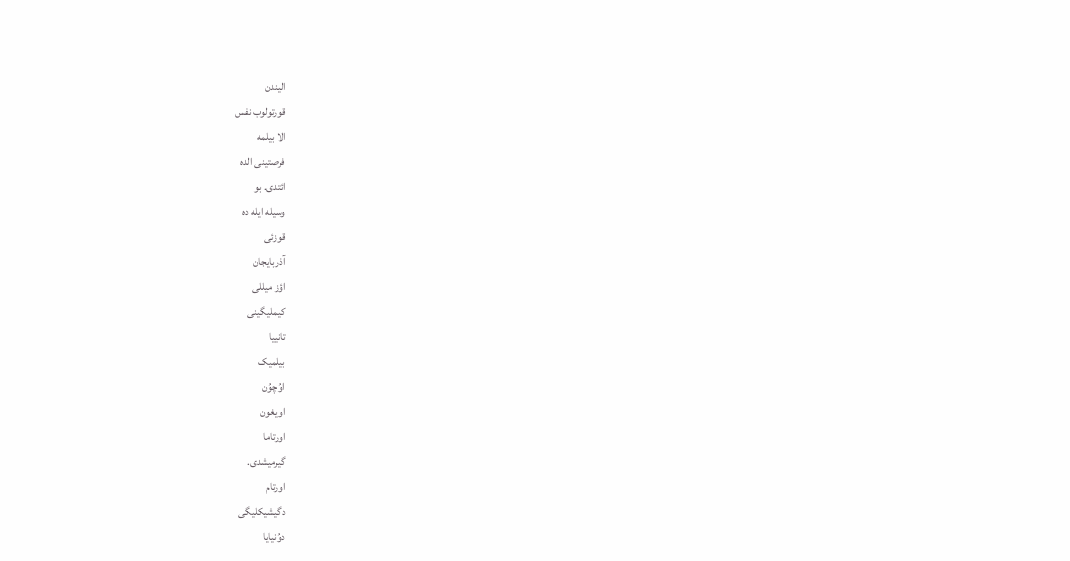الیندن
قورتولوب نفس
الا بیلمه
فرصتینی الده
ائتدی. بو
وسیله ایله ده
قوزئی
آذربایجان
اؤز میللی
کیملیگینی
تانییا
بیلمیک
اوُچوُن
اویغون
اورتاما
گیرمیشدی.
اورتام
دگیشیکلیگی
دوُنیایا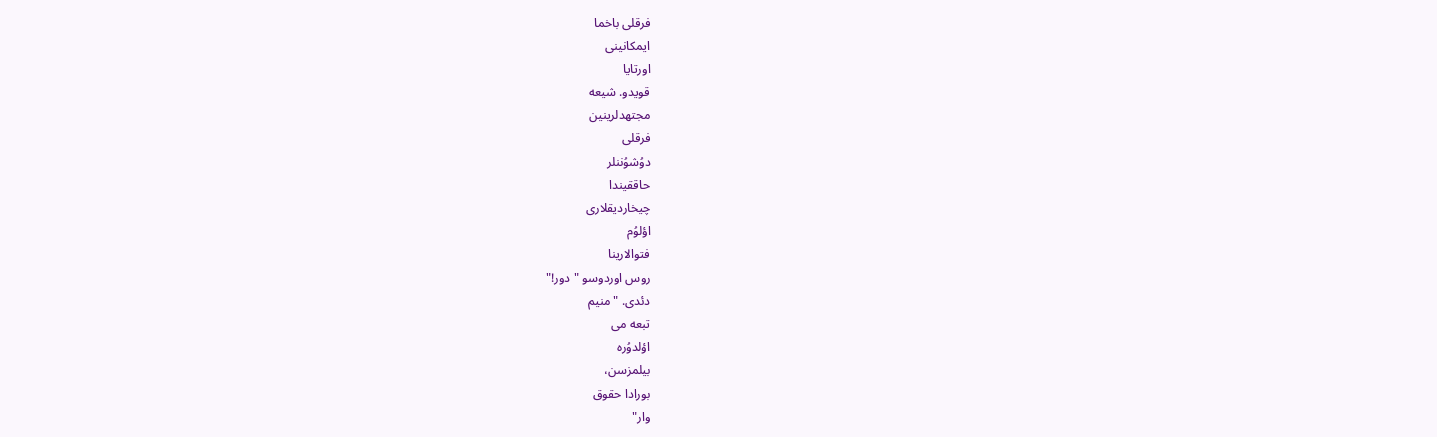فرقلی باخما
ایمکانینی
اورتایا
قویدو. شیعه
مجتهدلرینین
فرقلی
دوُشوُننلر
حاققیندا
چیخاردیقلاری
اؤلوُم
فتوالارینا
روس اوردوسو "دور!"
دئدی. "منیم
تبعه می
اؤلدوُره
بیلمزسن،
بورادا حقوق
وار"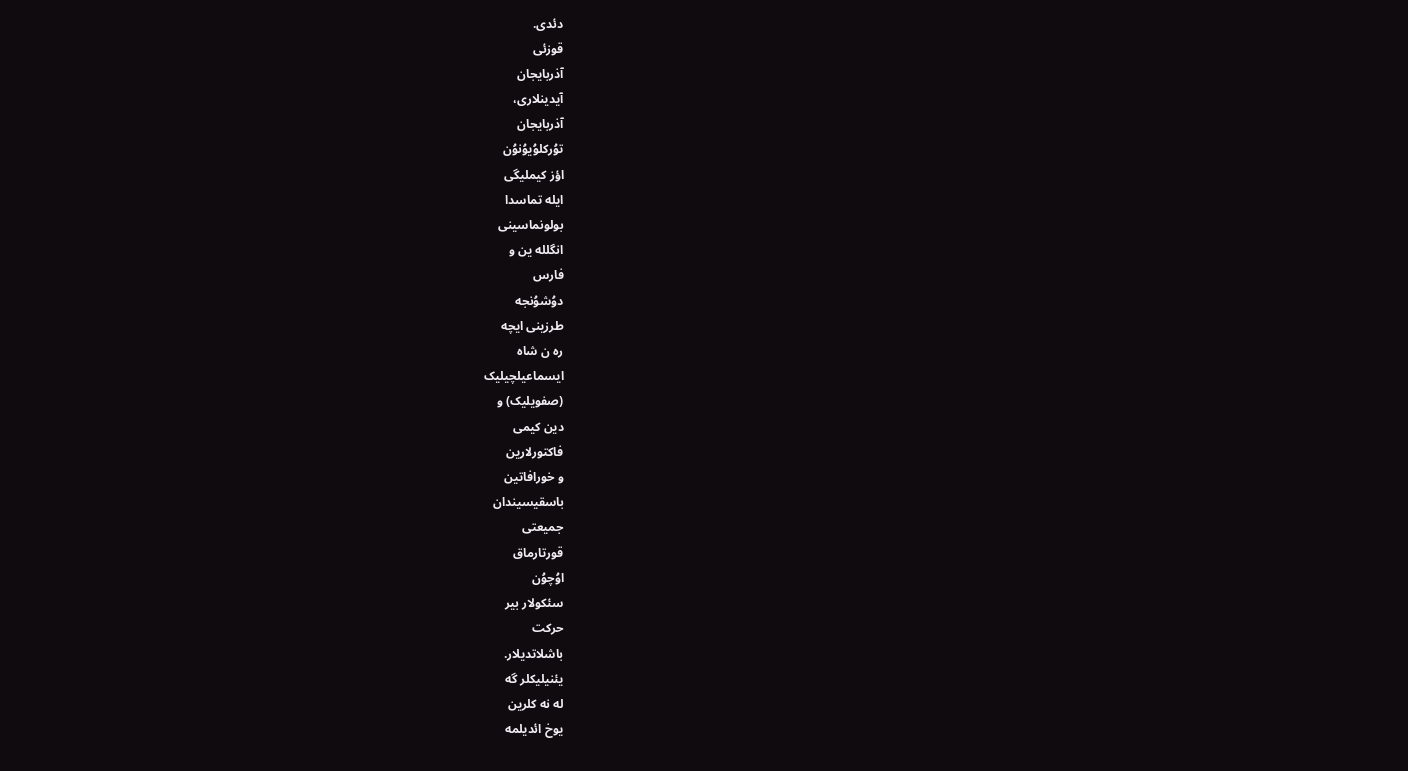دئدی.
قوزئی
آذربایجان
آیدینلاری،
آذربایجان
توُرکلوُیوُنوُن
اؤز کیملیگی
ایله تماسدا
بولونماسینی
انگلله ین و
فارس
دوُشوُنجه
طرزینی ایچه
ره ن شاه
ایسماعیلچیلیک
(صفویلیک) و
دین کیمی
فاکتورلارین
و خورافاتین
باسقیسیندان
جمیعتی
قورتارماق
اوُچوُن
سئکولار بیر
حرکت
باشلاتدیلار.
یئنیلیکلر گه
له نه کلرین
یوخ ائدیلمه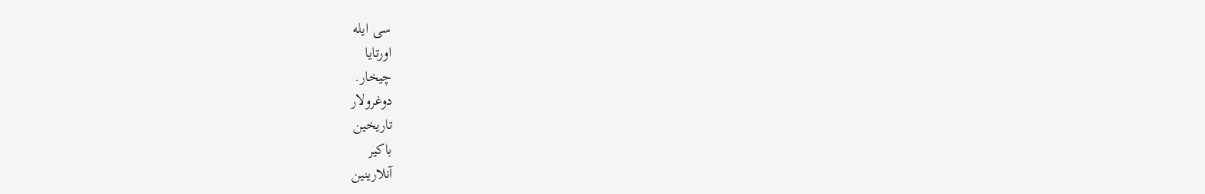سی ایله
اورتایا
چیخار.
دوغرولار
تاریخین
باکیر
آنلارینین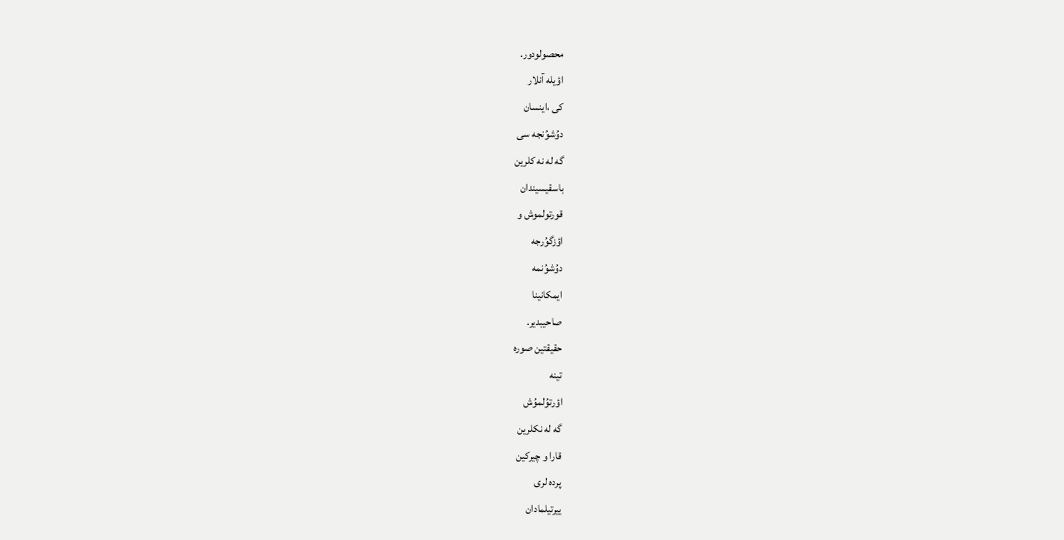محصولودور.
اؤیله آنلار
کی ،اینسان
دوُشوُنجه سی
گه له نه کلرین
باسقیسیندان
قورتولموش و
اؤزگوُرجه
دوُشوُنمه
ایمکانینا
صاحیبدیر.
حقیقتین صوره
تینه
اؤرتوُلموُش
گه له نکلرین
قارا و چیرکین
پرده لری
ییرتیلمادان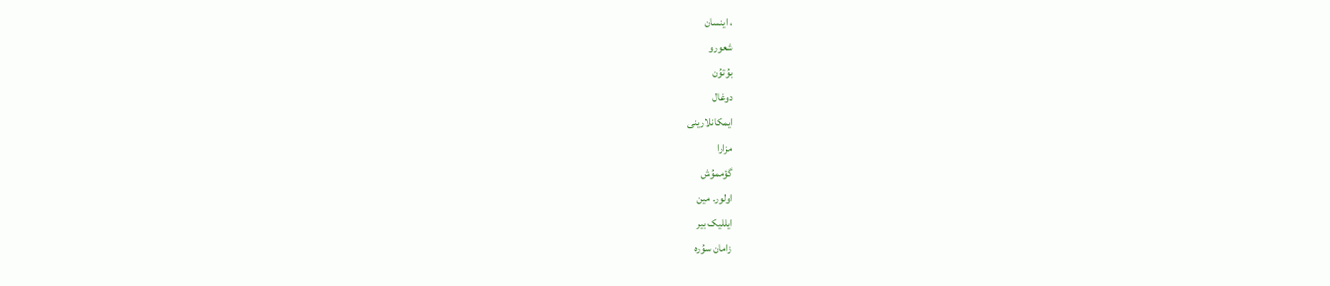، اینسان
شعورو
بوُتوُن
دوغال
ایمکانلارینی
مزارا
گؤمموُش
اولور. مین
ایللیک بیر
زامان سوُره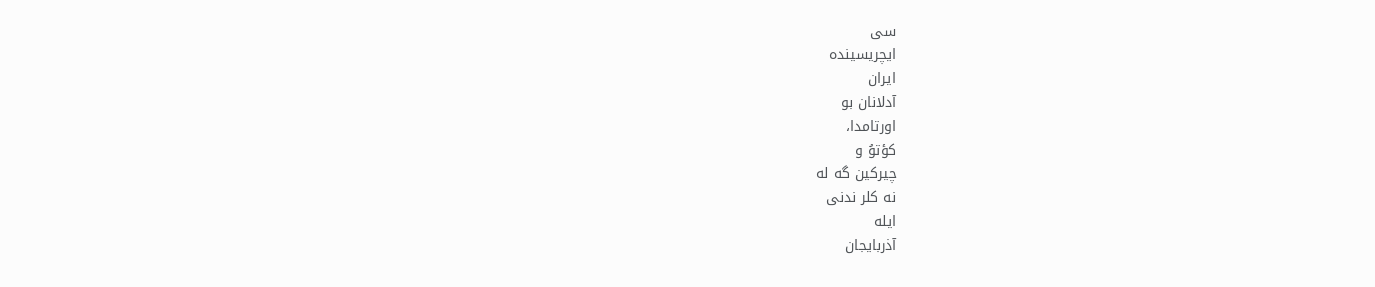سی
ایچریسینده
ایران
آدلانان بو
اورتامدا،
کؤتوُ و
چیرکین گه له
نه کلر ندنی
ایله
آذربایجان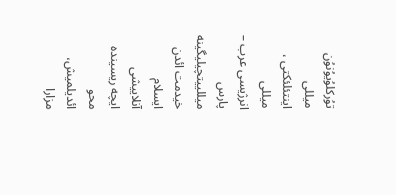توُرکلوُیوُنوُن
میللی
اینتئلئکتی ،
میللی
انرژیسی عرب –
پارس
میللییتچیلیگینه
خیدمت ائدن
ایسلام
آنلاییشی
ایچه ریسینده
محو
ائدیلمیش،
مزارا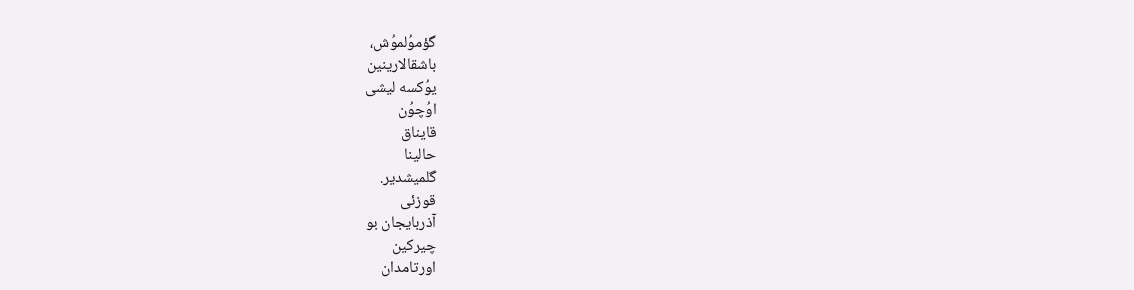گؤموُلموُش،
باشقالارینین
یوُکسه لیشی
اوُچوُن
قایناق
حالینا
گلمیشدیر.
قوزئی
آذربایجان بو
چیرکین
اورتامدان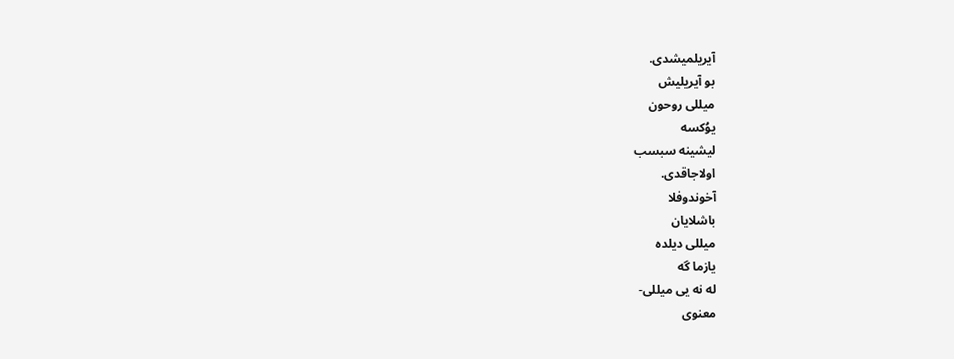آیریلمیشدی.
بو آیریلیش
میللی روحون
یوُکسه
لیشینه سبسب
اولاجاقدی.
آخوندوفلا
باشلایان
میللی دیلده
یازما گه
له نه یی میللی-
معنوی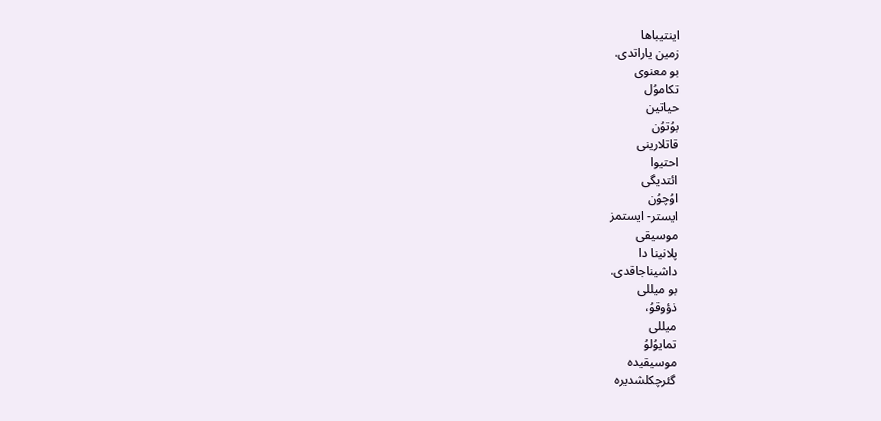اینتیباها
زمین یاراتدی.
بو معنوی
تکاموُل
حیاتین
بوُتوُن
قاتلارینی
احتیوا
ائتدیگی
اوُچوُن
ایستر- ایستمز
موسیقی
پلانینا دا
داشیناجاقدی.
بو میللی
ذؤوقوُ،
میللی
تمایوُلوُ
موسیقیده
گئرچکلشدیره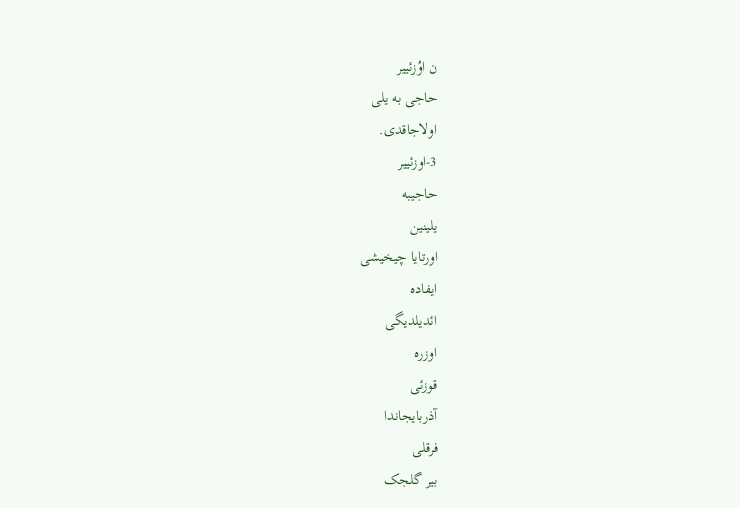ن اوُزئییر
حاجی به یلی
اولاجاقدی.
3-اوزئییر
حاجیبه
یلینین
اورتایا چیخیشی
ایفاده
ائدیلدیگی
اوزره
قوزئی
آذربایجاندا
فرقلی
بیر گلجک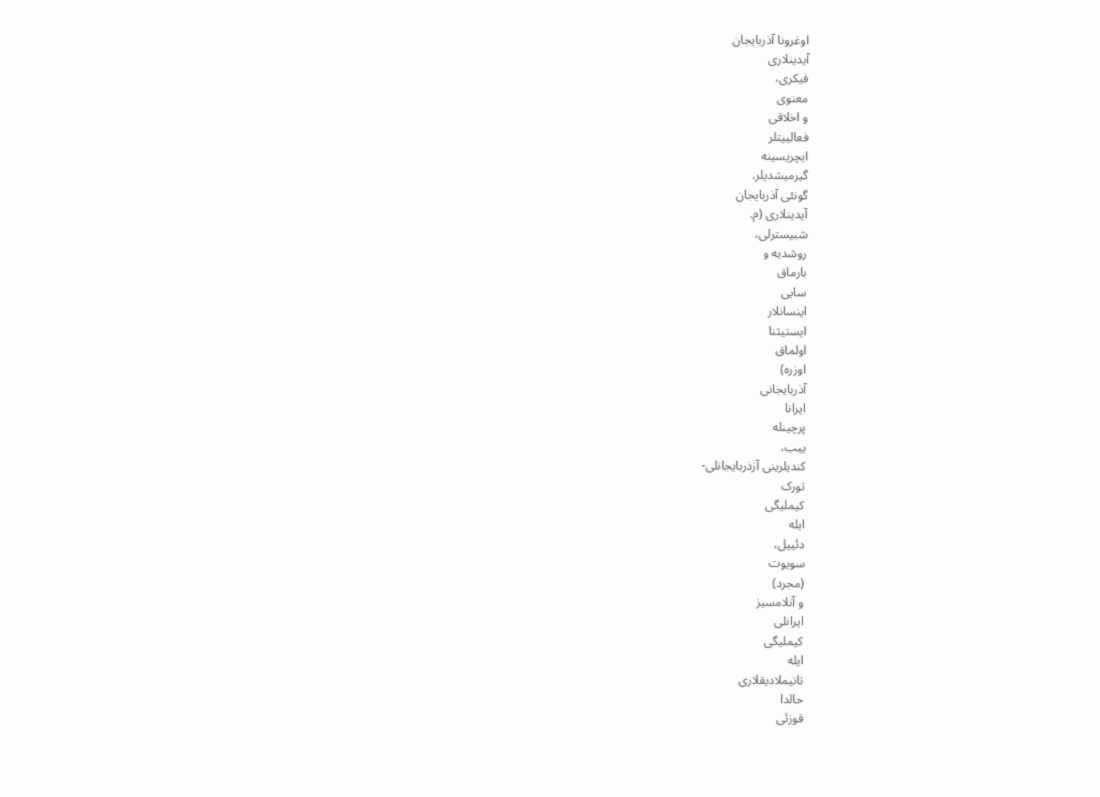اوغرونا آذربایجان
آیدینلاری
فیکری،
معنوی
و اخلاقی
فعالییتلر
ایچریسینه
گیرمیشدیلر.
گونئی آذربایجان
آیدینلاری (م.
شبیسترلی،
روشدیه و
بارماق
سایی
اینسانلار
ایستیثنا
اولماق
اوزره)
آذربایجانی
ایرانا
پرچینله
ییب،
کندیلرینی آزذربایجانلی-
تورک
کیملیگی
ایله
دئییل،
سویوت
(مجرد)
و آنلامسیز
ایرانلی
کیملیگی
ایله
تانیملادیقلاری
حالدا
قوزئی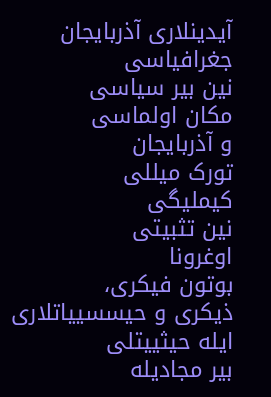آیدینلاری آذربایجان
جغرافیاسی
نین بیر سیاسی
مکان اولماسی
و آذربایجان
تورک میللی
کیملیگی
نین تثبیتی
اوغرونا
بوتون فیکری،
ذیکری و حیسسییاتلاری
ایله حیثییتلی
بیر مجادیله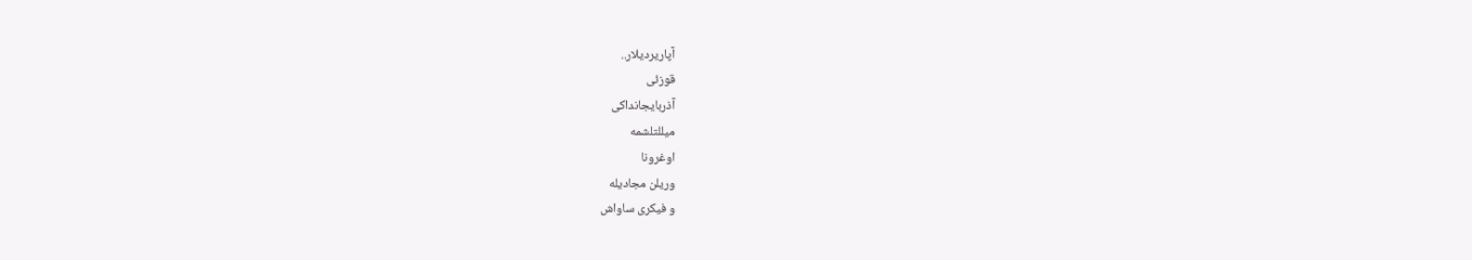آپاریردیلار..
قوزئی
آذربایجانداکی
میللتلشمه
اوغرونا
وریلن مجادیله
و فیکری ساواش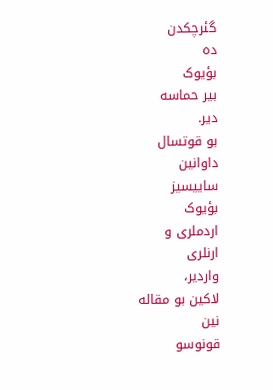گئرچکدن
ده
بؤیوک
بیر حماسه
دیر.
بو قوتسال
داوانین
ساییسیز
بؤیوک
اردملری و
ارنلری
واردیر،
لاکین بو مقاله
نین
قونوسو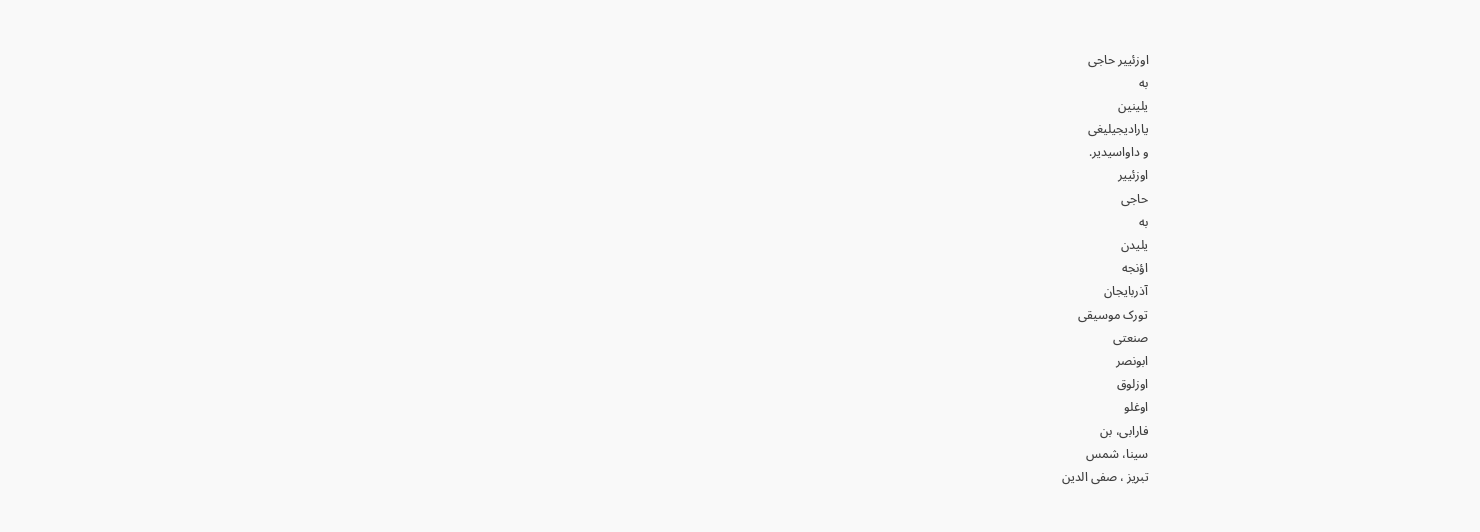اوزئییر حاجی
به
یلینین
یارادیجیلیغی
و داواسیدیر.
اوزئییر
حاجی
به
یلیدن
اؤنجه
آذربایجان
تورک موسیقی
صنعتی
ابونصر
اوزلوق
اوغلو
فارابی، بن
سینا، شمس
تبریز ، صفی الدین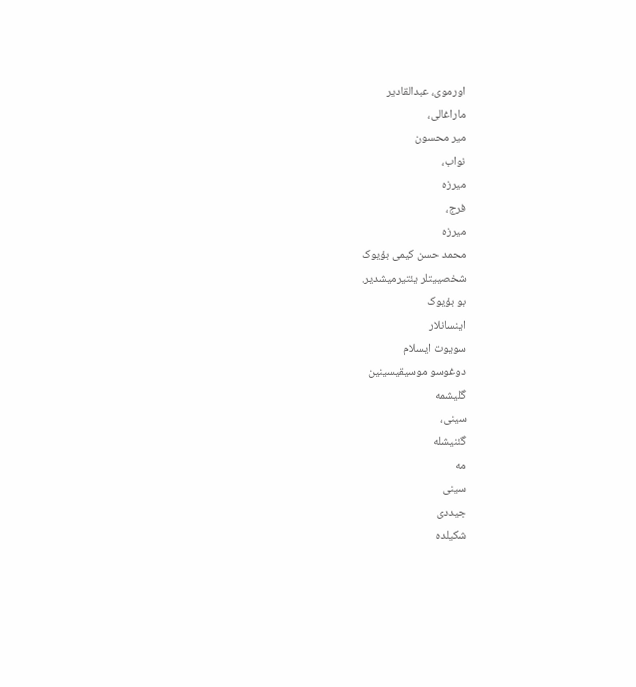اورموی، عبدالقادیر
ماراغالی،
میر محسون
نواب،
میرزه
فرج،
میرزه
محمد حسن کیمی بؤیوک
شخصییتلر یئتیرمیشدیر.
بو بؤیوک
اینسانلار
سویوت ایسلام
دوغوسو موسیقیسینین
گلیشمه
سینی،
گئنیشله
مه
سینی
جیددی
شکیلده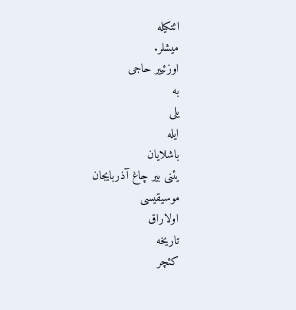ائتکیله
میشلر.
اوزئییر حاجی
به
یلی
ایله
باشلایان
یئنی بیر چاغ آذربایجان
موسیقیسی
اولاراق
تاریخه
کئچر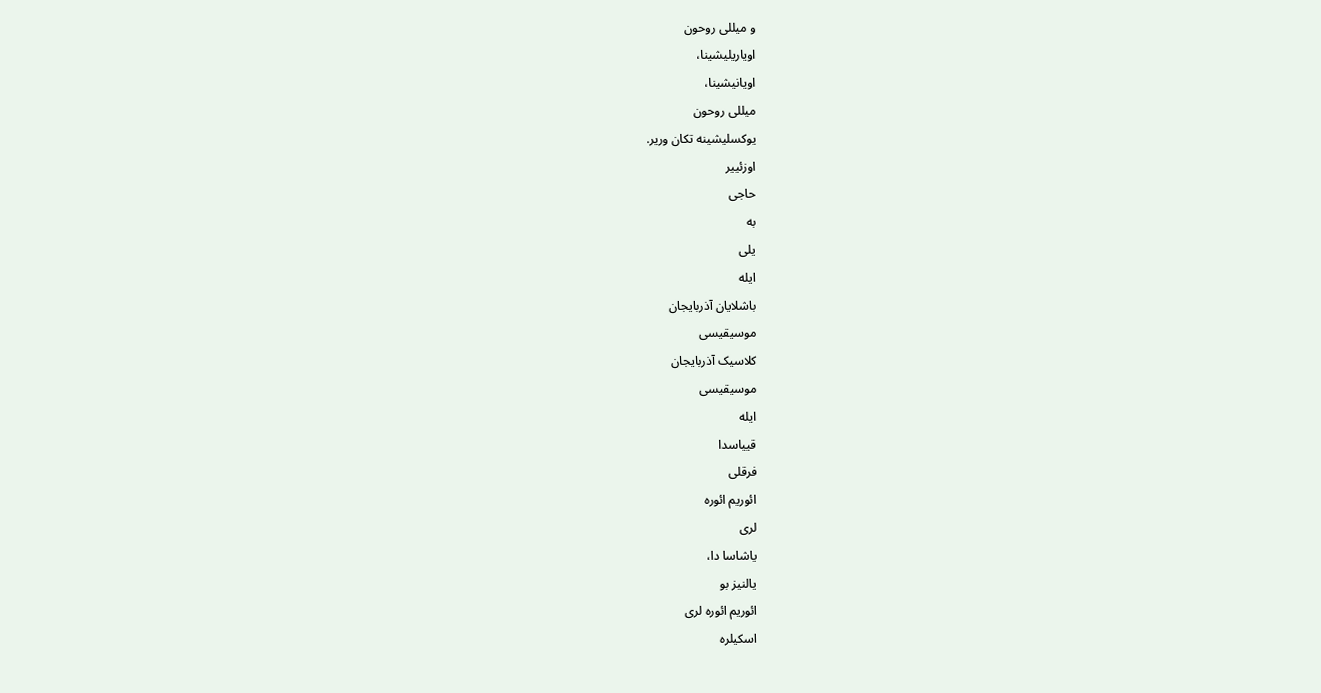و میللی روحون
اویاریلیشینا،
اویانیشینا،
میللی روحون
یوکسلیشینه تکان وریر.
اوزئییر
حاجی
به
یلی
ایله
باشلایان آذربایجان
موسیقیسی
کلاسیک آذربایجان
موسیقیسی
ایله
قییاسدا
فرقلی
ائوریم ائوره
لری
یاشاسا دا،
یالنیز بو
ائوریم ائوره لری
اسکیلره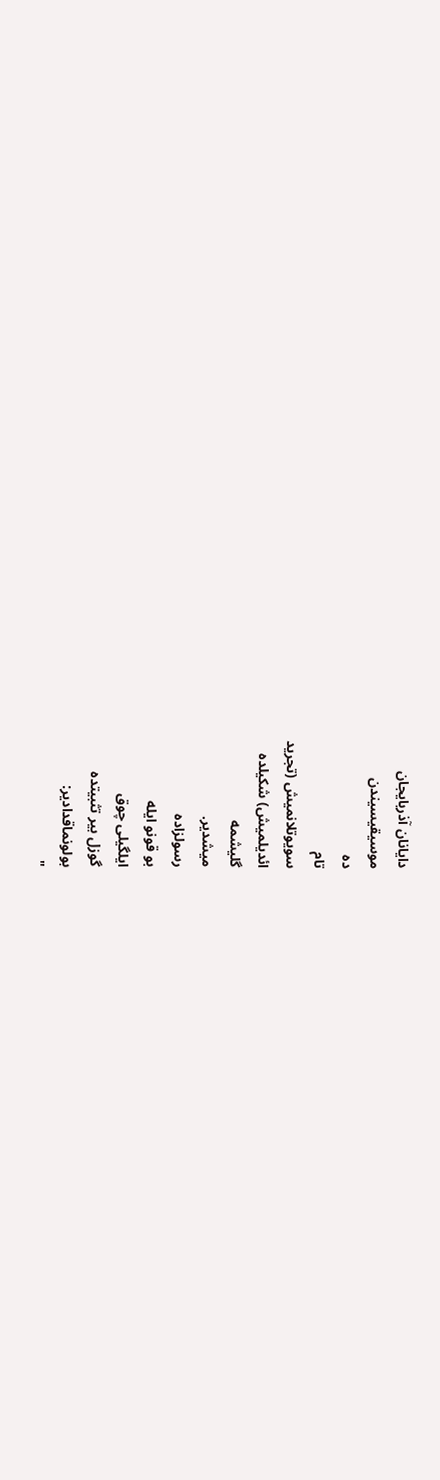دایانان آذربایجان
موسیقیسیندن
ده
تام
سویوتلانمیش (تجرید
ائدیلمیش) شکیلده
گلیشمه
میشدیر.
رسولزاده
بو قونو ایله
ایلگیلی چوق
گوزل بیر تثبیتده
بولونماقدادیر:
"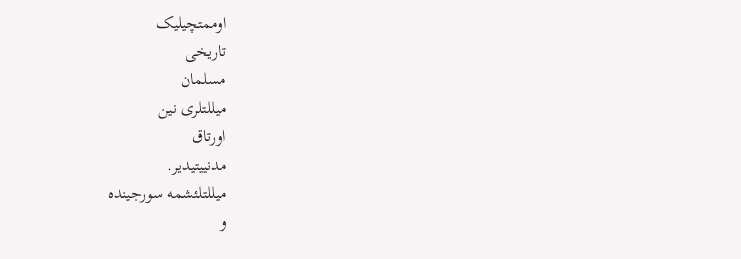اوممتچیلیک
تاریخی
مسلمان
میللتلری نین
اورتاق
مدنییتیدیر.
میللتلئشمه سورجینده
و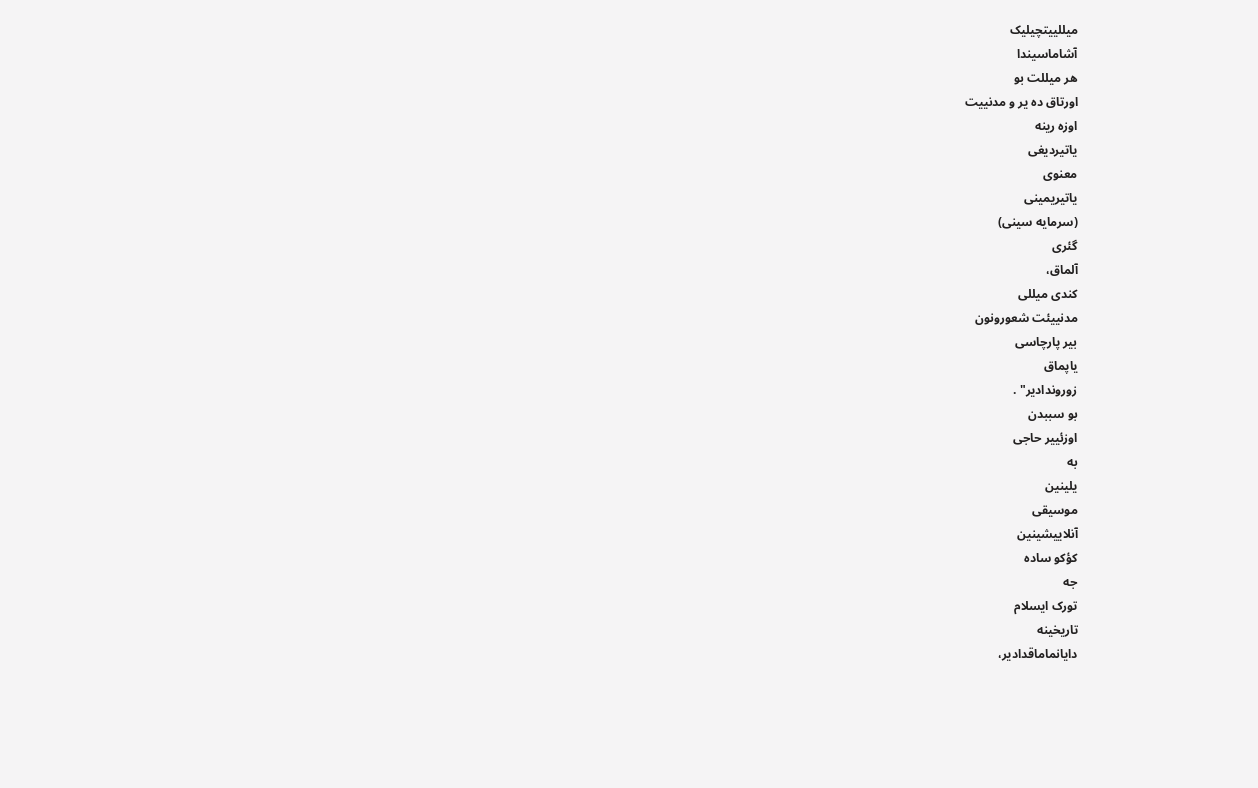میللییتچیلیک
آشاماسیندا
هر میللت بو
اورتاق ده یر و مدنییت
اوزه رینه
یاتیردیغی
معنوی
یاتیریمینی
(سرمایه سینی)
گئری
آلماق،
کندی میللی
مدنییئت شعورونون
بیر پارچاسی
یاپماق
زوروندادیر" .
بو سببدن
اوزئییر حاجی
به
یلینین
موسیقی
آنلاییشینین
کؤکو ساده
جه
تورک ایسلام
تاریخینه
دایانماماقدادیر،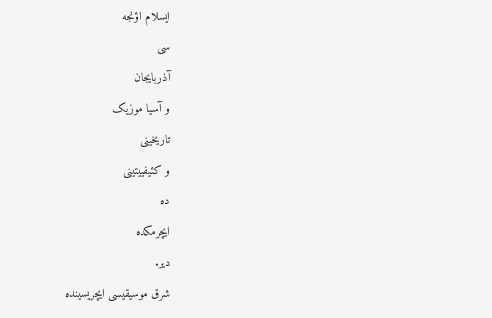ایسلام اؤنجه
سی
آذربایجان
و آسیا موزیک
تاریخینی
و کئیفییتینی
ده
ایچرمکده
دیر.
شرق موسیقیسی ایچریسینده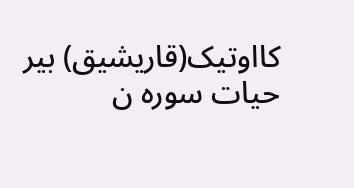کااوتیک(قاریشیق) بیر حیات سوره ن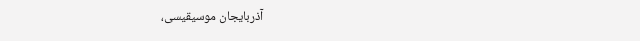آذربایجان موسیقیسی،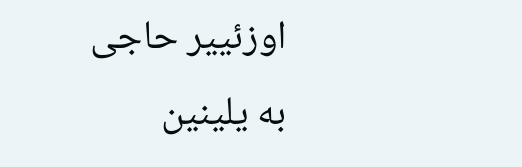اوزئییر حاجی به یلینین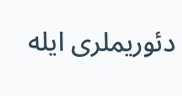دئوریملری ایله